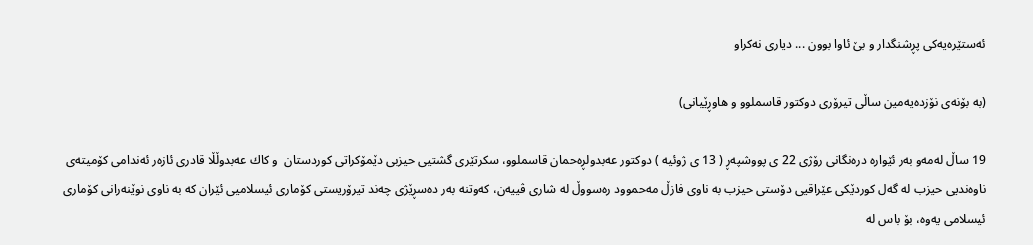ئه‌ستێره‌یه‌كی‌ پڕشنگدار و بێ‌ ئاوا بوون ... دیاری نه‌کراو

(به‌ بۆنه‌ی‌ نۆزده‌یه‌مین ساڵی تیرۆری دوكتور قاسملوو و هاوڕێیانی‌)

19 ساڵ‌ له‌مه‌و به‌ر ئێواره‌ دره‌نگانی‌ رۆژی 22 ی پووشپه‌ڕ ( 13 ی ژوئیه‌ ) دوكتور عه‌بدولڕه‌حمان قاسملوو، سكرتێری‌ گشتیی حیزبی‌ دێمۆكراتی‌ كوردستان‌  و كاك عه‌بدوڵڵا قادری‌ ئازه‌ر ئه‌ندامی‌ كۆمیته‌ی‌ ناوه‌ندیی حیزب له‌ گه‌ل كوردێكی عێراقیی دۆستی‌ حیزب به‌ ناوی‌ فازڵ‌ مه‌حموود ره‌سووڵ له‌ شاری‌ ڤیيه‌ن، كه‌وتنه‌ به‌ر ده‌سڕێژی چه‌ند تیرۆریستی‌ كۆماری‌ ئیسلامیی‌ ئێران كه‌ به‌ ناوی‌ نوێنه‌رانی‌ كۆماری‌ ئیسلامی‌ یه‌وه‌، بۆ باس له‌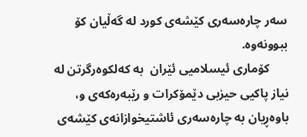سه‌ر چاره‌سه‌ری‌ كێشه‌ی‌ كورد له‌ گه‌ڵیان كۆ ببوونه‌وه‌.
      كۆماری‌ ئیسلامیی‌ ئێران  به‌ كه‌لكوه‌رگرتن له‌ نیاز پاكیی حیزبی دێمۆكرات و رێبه‌ره‌كه‌ی‌ و، باوه‌ڕیان به‌ چاره‌سه‌ری ئاشتیخوازانه‌ی‌ كێشه‌ی‌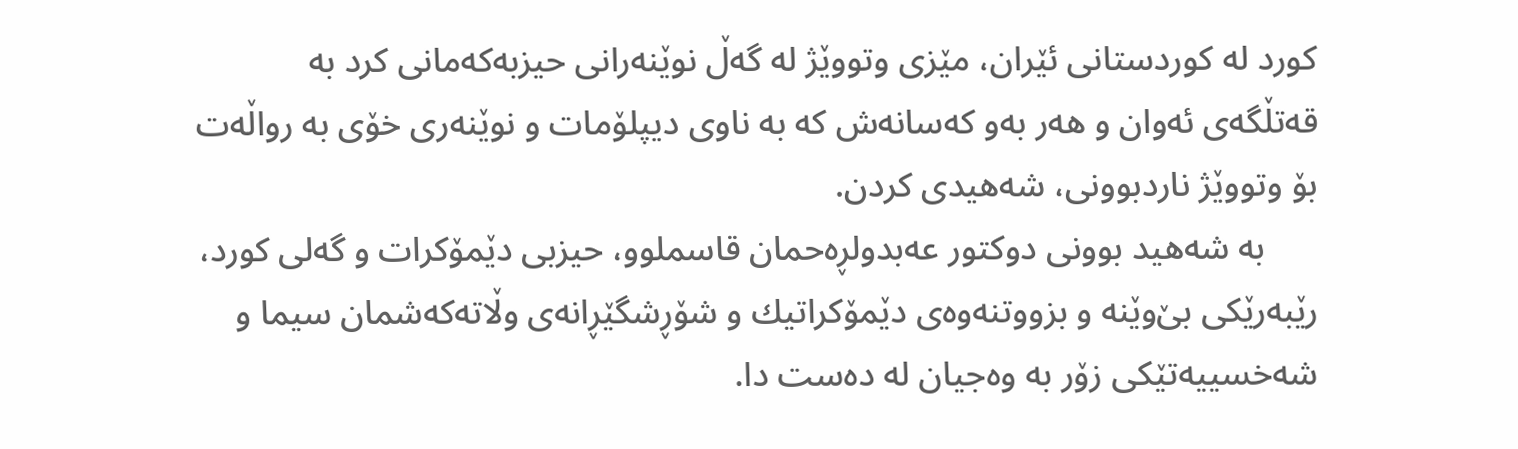كورد له‌ كوردستانی‌ ئێران، مێزی وتووێژ له‌ گه‌ڵ‌ نوێنه‌رانی‌ حیزبه‌كه‌مانی‌ كرد به‌  قه‌تڵگه‌ی‌ ئه‌وان و هه‌ر به‌و كه‌سانه‌ش كه‌ به‌ ناوی‌ دیپلۆمات و نوێنه‌ری‌ خۆی به‌ رواڵه‌ت بۆ وتووێژ ناردبوونی، شه‌هیدی‌ كردن.
      به‌ شه‌هید بوونی‌ دوكتور عه‌بدولڕه‌حمان قاسملوو، حیزبی‌ دێمۆكرات و گه‌لی كورد، رێبه‌رێكی‌ بێ‌وێنه‌ و بزووتنه‌وه‌ی‌ دێمۆكراتیك و شۆڕشگێڕانه‌ی‌ وڵاته‌كه‌شمان سیما و شه‌خسییه‌تێكی‌ زۆر به‌ وه‌جیان له‌ ده‌ست دا.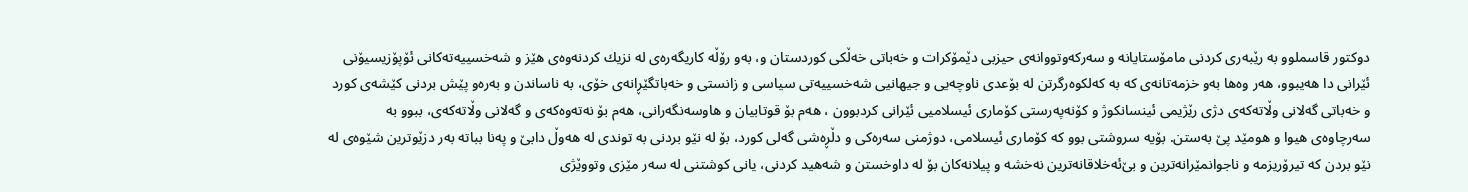دوكتور قاسملوو به‌ رێبه‌ری‌ كردنی‌ مامۆستایانه‌ و سه‌ركه‌وتووانه‌ی‌ حیزبی دێمۆكرات و خه‌باتی خه‌ڵكی‌ كوردستان و، به‌و رۆڵه‌ كاریگه‌ره‌ی‌ له‌ نزیك كردنه‌وه‌ی‌ هێز و شه‌خسییه‌ته‌كانی‌ ئۆپۆزیسیۆنی‌ ئێرانی‌ دا هه‌یبوو، هه‌ر وه‌ها به‌و خزمه‌تانه‌ی‌ كه‌ به‌ كه‌لكوه‌رگرتن له‌ بۆعدی‌ ناوچه‌یی و جیهانیی‌ شه‌خسییه‌تی‌ سیاسی و زانستی‌ و خه‌باتگێڕانه‌ی‌ خۆی‌، به‌ ناساندن و به‌ره‌و پێش بردنی‌ كێشه‌ی‌ كورد و خه‌باتی‌ گه‌لانی‌ وڵاته‌كه‌ی‌ دژی رێژیمی‌ ئینسانكوژ و كۆنه‌په‌رستی‌ كۆماری‌ ئیسلامیی ئێرانی‌ كردبوون ، هه‌م بۆ قوتابیان و هاوسه‌نگه‌رانی‌، هه‌م بۆ نه‌ته‌وه‌كه‌ی و گه‌لانی‌ وڵاته‌كه‌ی‌، ببوو به‌ سه‌رچاوه‌ی‌ هیوا و هومێد پێ‌ به‌ستن. بۆیه‌ سروشتی‌ بوو كه‌ كۆماری‌ ئیسلامی‌، دوژمنی‌ سه‌ره‌كی‌ و دڵڕه‌شی گه‌لی‌ كورد، بۆ له‌ نێو بردنی‌ به‌ توندی‌ له‌ هه‌وڵ‌ دابێ‌ و په‌نا بباته‌ به‌ر دزێوترین شێوه‌ی‌ له‌ نێو بردن كه‌ تیرۆریزمه‌ و ناجوانمێرانه‌ترین و بێ‌ئه‌خلاقانه‌ترین نه‌خشه‌ و پیلانه‌كان بۆ له‌ داوخستن و شه‌هید كردنی، یانی‌ كوشتنی‌ له‌ سه‌ر مێزی‌ وتووێژی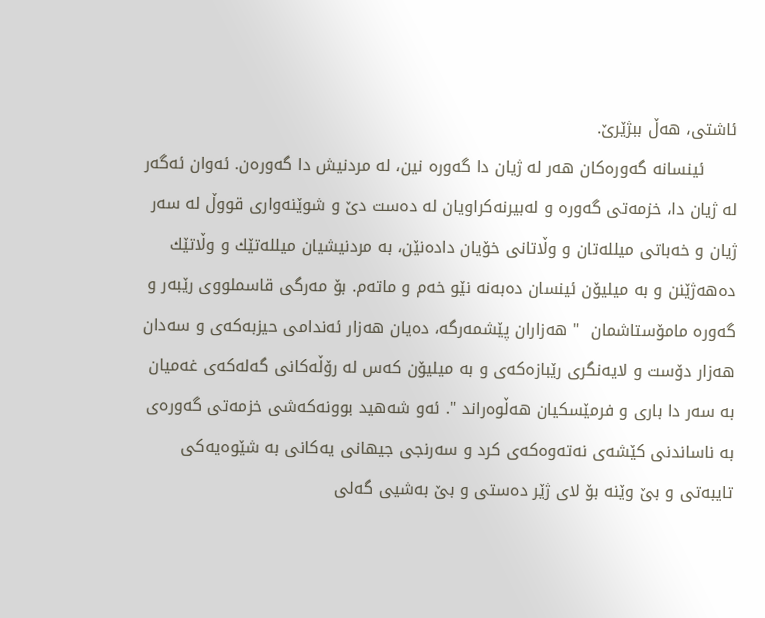ئاشتی‌، هه‌ڵ‌ ببژێرێ‌.
      ئینسانه‌ گه‌وره‌كان هه‌ر له‌ ژیان دا گه‌وره‌ نین، له‌ مردنیش دا گه‌وره‌ن. ئه‌وان ئه‌گه‌ر له‌ ژیان دا، خزمه‌تی‌ گه‌وره‌ و له‌بیرنه‌كراویان له‌ ده‌ست دێ‌ و شوێنه‌واری‌ قووڵ‌ له‌ سه‌ر ژیان و خه‌باتی‌ میلله‌تان و وڵاتانی‌ خۆیان داده‌نێن، به‌ مردنیشیان میلله‌تێك و وڵاتێك ده‌هه‌ژێنن و به‌ میلیۆن ئینسان ده‌به‌نه‌ نێو خه‌م و ماته‌م. بۆ مه‌رگی‌ قاسملووی‌ رێبه‌ر و گه‌وره‌ مامۆستاشمان  " هه‌زاران پێشمه‌رگه‌، ده‌یان هه‌زار ئه‌ندامی‌ حیزبه‌كه‌ی‌ و سه‌دان هه‌زار دۆست و لایه‌نگری‌ رێبازه‌كه‌ی‌ و به‌ میلیۆن كه‌س له‌ رۆڵه‌كانی‌ گه‌له‌كه‌ی‌ غه‌میان به‌ سه‌ر دا باری‌ و فرمێسكیان هه‌ڵوه‌راند ". ئه‌و شه‌هید بوونه‌كه‌شی‌ خزمه‌تی‌ گه‌وره‌ی‌ به‌ ناساندنی‌ كێشه‌ی‌ نه‌ته‌وه‌كه‌ی‌ كرد و سه‌رنجی‌ جیهانی یه‌كانی‌ به‌ شێوه‌یه‌كی‌ تایبه‌تی‌ و بێ‌ وێنه‌ بۆ لای‌ ژێر ده‌ستی‌ و بێ‌ به‌شیی گه‌لی‌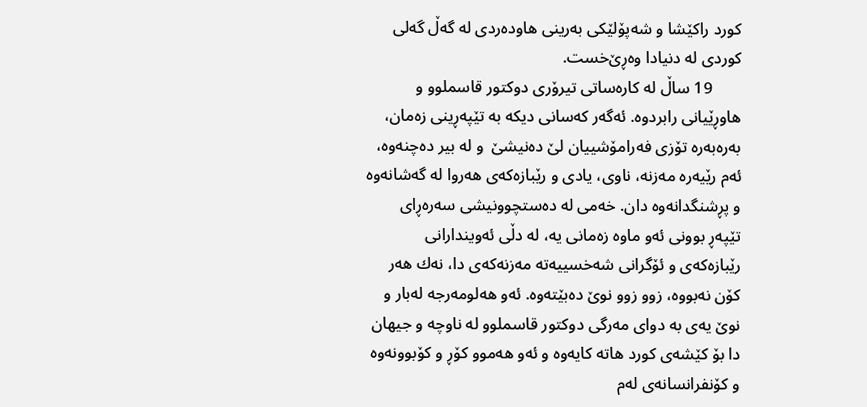كورد راكێشا و شه‌پۆلێكی‌ به‌رینی‌ هاوده‌ردی‌ له‌ گه‌ڵ‌ گه‌لی‌ كوردی‌ له‌ دنیادا وه‌ڕێ‌خست.
       19 ساڵ‌ له‌ كاره‌ساتی تیرۆری‌ دوكتور قاسملوو و هاوڕێیانی‌ رابردوه‌. ئه‌گه‌ر كه‌سانی‌ دیكه‌ به‌ تێپه‌ڕینی‌ زه‌مان، به‌ره‌به‌ره‌ تۆزی‌ فه‌رامۆشییان لێ ده‌نیشێ‌  و له‌ بیر ده‌چنه‌وه‌، ئه‌م رێیه‌ره‌ مه‌زنه‌، ناوی‌، یادی‌ و رێبازه‌كه‌ی‌ هه‌روا له‌ گه‌شانه‌وه‌ و پڕشنگدانه‌وه‌ دان. خه‌می‌ له‌ ده‌ستچوونیشی سه‌ره‌ڕای‌ تێپه‌ڕ بوونی‌ ئه‌و ماوه‌ زه‌مانی یه‌، له‌ دڵی‌ ئه‌ویندارانی‌ رێبازه‌كه‌ی‌ و ئۆگرانی‌ شه‌خسییه‌ته‌ مه‌زنه‌كه‌ی‌ دا، نه‌ك هه‌ر كۆن نه‌بووه‌، زوو زوو نوێ‌ ده‌بێته‌وه‌. ئه‌و هه‌لومه‌رجه‌ له‌بار و نوێ‌ یه‌ی‌ به‌ دوای‌ مه‌رگی‌ دوكتور قاسملوو له‌ ناوچه‌ و جیهان دا بۆ كێشه‌ی‌ كورد هاته‌ كایه‌وه‌ و ئه‌و هه‌موو كۆڕ و كۆبوونه‌وه‌ و كۆنفرانسانه‌ی‌ له‌م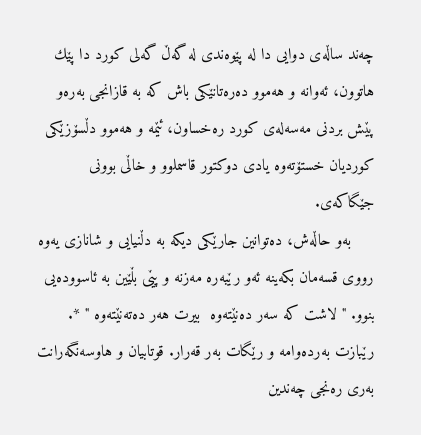چه‌ند ساڵه‌ی‌ دوایی دا له‌ پێوه‌ندی‌ له‌ گه‌ڵ‌ گه‌لی‌ كورد دا پێك هاتوون، ئه‌وانه‌ و هه‌موو ده‌ره‌تانێكی‌ باش كه‌ به‌ قازانجی به‌ره‌و پێش بردنی‌ مه‌سه‌له‌ی‌ كورد ره‌خساون، ئێمه‌ و هه‌موو دڵسۆزێكی‌ كوردیان خستۆته‌وه‌ یادی‌ دوكتور قاسملوو و خاڵی بوونی‌ جێگاكه‌ی‌.
     به‌و حاڵه‌ش، ده‌توانین جارێكی‌ دیكه‌ به‌ دڵنیایی و شانازی یه‌وه‌ رووی‌ قسه‌مان بكه‌ینه‌ ئه‌و رێبه‌ره‌ مه‌زنه‌ و پێی بڵێین به‌ ئاسووده‌یی بنوو. " لاشت كه‌ سه‌ر ده‌نێته‌وه‌  بیرت هه‌ر ده‌ته‌نێته‌وه‌ " *. رێبازت به‌رده‌وامه‌ و رێگات به‌ر قه‌رار. قوتابیان و هاوسه‌نگه‌رانت به‌ری‌ ره‌نجی‌ چه‌ندین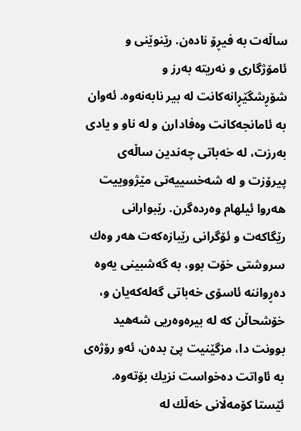ساڵه‌ت به‌ فیڕۆ ناده‌ن. رێنوێنی‌ و ئامۆژگاری‌ و نه‌ریته‌ به‌رز و شۆڕشگێڕانه‌كانت له‌ بیر نابه‌نه‌وه‌. ئه‌وان به‌ ئامانجه‌كانت وه‌فادارن و له‌ ناو و یادی‌ به‌رزت، له‌ خه‌باتی‌ چه‌ندین ساڵه‌ی‌ پیرۆزت و له‌ شه‌خسییه‌تی‌ مێژووییت هه‌روا ئیلهام وه‌رده‌گرن. رێبوارانی‌ رێگاكه‌ت و ئۆگرانی‌ رێبازه‌كه‌ت هه‌ر وه‌ك سروشتی‌ خۆت بوو، به‌ گه‌شبینی یه‌وه‌ ده‌ڕواننه‌ ئاسۆی‌ خه‌باتی‌ گه‌له‌كه‌یان و، خۆشحاڵن كه‌ له‌ بیره‌وه‌ریی‌ شه‌هید بوونت دا، مزگێنیت پێ‌ بده‌ن، ئه‌و رۆژه‌ی‌ به‌ ئاواتت ده‌خواست نزیك بۆته‌وه‌. ئێستا كۆمه‌ڵانی‌ خه‌ڵك له‌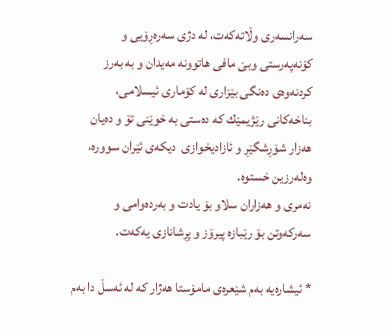سه‌رانسه‌ری‌ وڵاته‌كه‌ت، له‌ دژی سه‌ره‌ڕۆیی و كۆنه‌په‌رستی وبێ‌ مافی‌ هاتوونه‌ مه‌یدان و به‌ به‌رز كردنه‌وه‌ی‌ ده‌نگی‌ بێزاری‌ له‌ كۆماری‌ ئیسلامی‌، بناخه‌كانی‌ رێژیمێك كه‌ ده‌ستی‌ به‌ خوێنی‌ تۆ و ده‌یان هه‌زار شۆڕشگێڕ و ئازادیخوازی‌  دیكه‌ی‌ ئێران سووره‌، وه‌له‌رزین خستوه‌.
نه‌مری‌ و هه‌زاران سلاو بۆ یادت و به‌رده‌وامی‌ و سه‌ركه‌وتن بۆ رێبازه‌ پیرۆز و پڕشانازی یه‌كه‌ت.

* ئیشاره‌یه‌ به‌م شێعره‌ی‌ مامۆستا هه‌ژار كه‌ له‌ ئه‌سڵ دا به‌م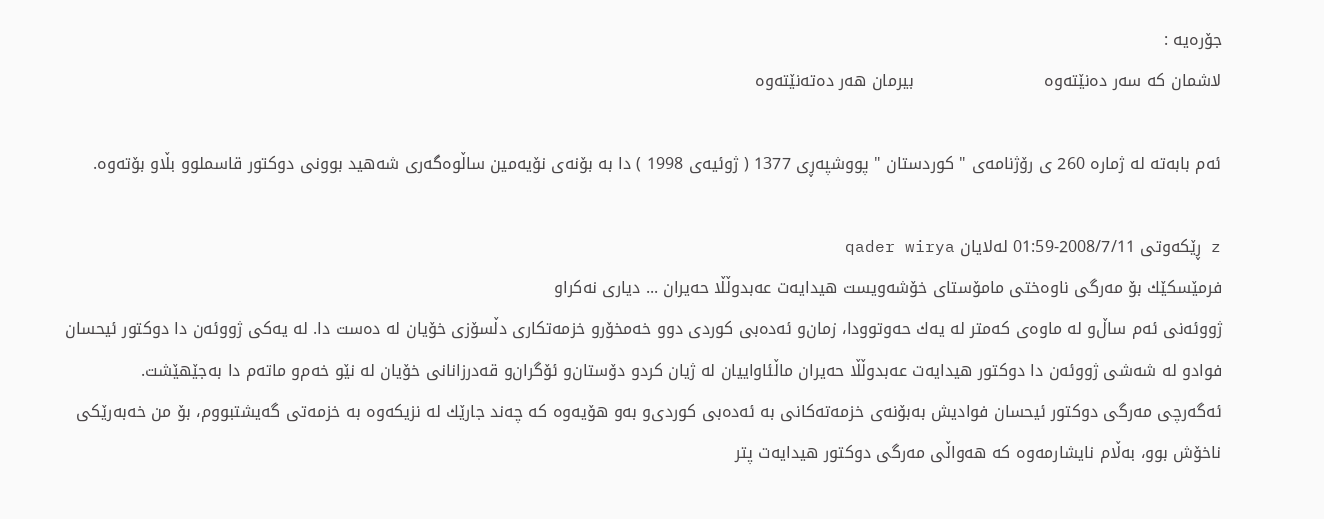جۆره‌یه‌ :
لاشمان كه‌ سه‌ر ده‌نێته‌وه‌                        بیرمان هه‌ر ده‌ته‌نێته‌وه‌

ئه‌م بابه‌ته‌ له‌ ژماره‌ 260 ی رۆژنامه‌ی‌ " كوردستان " پووشپه‌ڕی‌ 1377 ( ژوئیه‌ی‌ 1998 ) دا به‌ بۆنه‌ی‌ نۆیه‌مین ساڵوه‌گه‌ری‌ شه‌هید بوونی‌ دوكتور قاسملوو بڵاو بۆته‌وه‌.

z ڕێکه‌وتی 2008/7/11-01:59 له‌لایان qader wirya
فرمێسكێك بۆ مه‌رگی‌ ناوه‌ختی‌ مامۆستای‌ خۆشه‌ویست هیدایه‌ت عه‌بدوڵڵا حه‌یران ... دیاری نه‌کراو
ژووئه‌نی‌ ئه‌م ساڵ‌و له‌ ماوه‌ی‌ كه‌متر له‌ یه‌ك حه‌وتوودا، زمان‌و ئه‌ده‌بی‌ كوردی‌ دوو خه‌مخۆرو خزمه‌تكاری‌ دڵسۆزی‌ خۆیان له‌ ده‌ست دا. له‌ یه‌كی‌ ژووئه‌ن دا دوكتور ئیحسان فواد‌و له‌ شه‌شی‌ ژووئه‌ن دا دوكتور هیدایه‌ت عه‌بدوڵڵا حه‌یران ماڵئاواییان له‌ ژیان كردو دۆستان‌و ئۆگران‌و قه‌درزانانی‌ خۆیان له‌ نێو خه‌م‌و ماته‌م دا به‌جێهێشت.
ئه‌گه‌رچی‌ مه‌رگی‌ دوكتور ئیحسان فوادیش به‌بۆنه‌ی‌ خزمه‌ته‌كانی‌ به‌ ئه‌ده‌بی‌ كوردی‌‌و به‌و هۆیه‌وه‌ كه‌ چه‌ند جارێك له‌ نزیكه‌وه‌ به‌ خزمه‌تی‌ گه‌یشتبووم، بۆ من خه‌به‌رێكی‌ ناخۆش بوو، به‌ڵام نایشارمه‌وه‌ كه‌ هه‌واڵی‌ مه‌رگی‌ دوكتور هیدایه‌ت پتر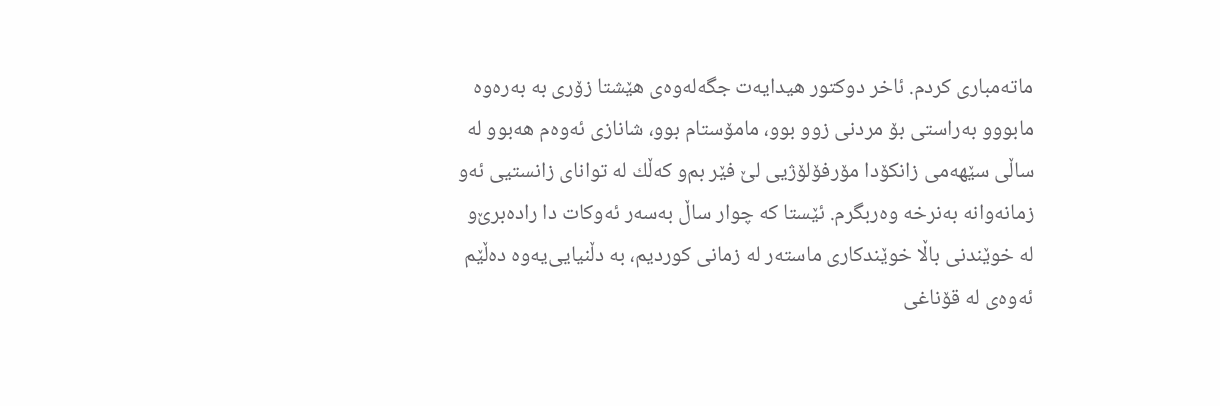ماته‌مباری‌ كردم. ئاخر دوكتور هیدایه‌ت جگه‌له‌وه‌ی‌ هێشتا زۆری‌ به‌ به‌ره‌وه‌ مابوو‌و به‌راستی‌ بۆ مردنی‌ زوو بوو، مامۆستام بوو، شانازی‌ ئه‌وه‌م هه‌بوو له‌ ساڵی‌ سێهه‌می‌ زانكۆدا مۆرفۆلۆژیی‌ لێ‌ فێر بم‌و كه‌ڵك له‌ توانای‌ زانستیی‌ ئه‌و زمانه‌وانه‌ به‌نرخه‌ وه‌ربگرم. ئێستا كه‌ چوار ساڵ به‌سه‌ر ئه‌وكات دا راده‌برێ‌‌و له‌ خوێندنی‌ باڵا خوێندكاری‌ ماسته‌ر له‌ زمانی‌ كوردیم، به‌ دڵنیایی‌یه‌وه‌ ده‌ڵێم  ئه‌وه‌ی‌ له‌ قۆناغی‌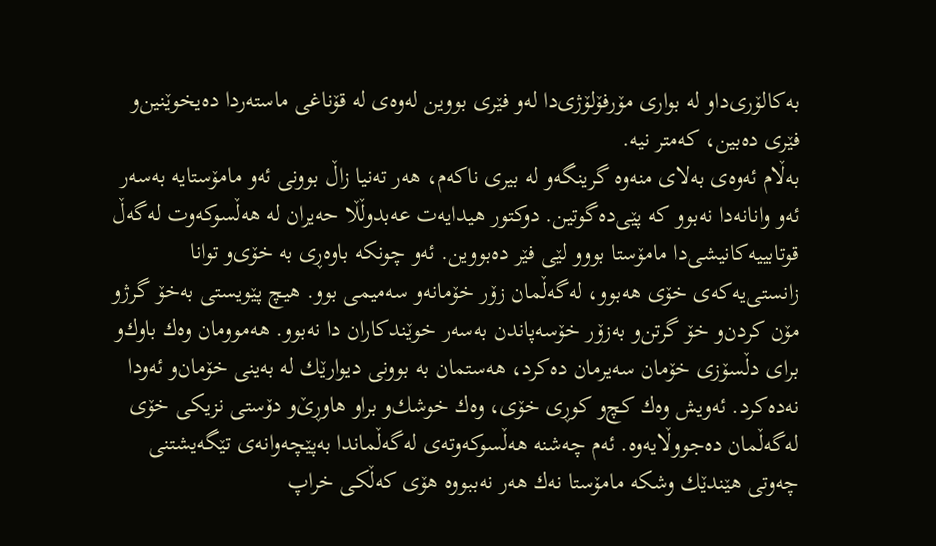به‌كالۆری‌دا‌و له‌ بواری‌ مۆرفۆلۆژی‌دا له‌و فێری‌ بووین له‌وه‌ی‌ له‌ قۆناغی‌ ماسته‌ردا ده‌یخوێنین‌و فێری‌ ده‌بین، كه‌متر نیه‌.
به‌ڵام ئه‌وه‌ی‌ به‌لای‌ منه‌وه‌ گرینگه‌‌و له‌ بیری‌ ناكه‌م، هه‌ر ته‌نیا زاڵ بوونی‌ ئه‌و مامۆستایه‌ به‌سه‌ر ئه‌و وانانه‌دا نه‌بوو كه‌ پێی‌ده‌گوتین. دوكتور هیدایه‌ت عه‌بدوڵڵا حه‌یران له‌ هه‌ڵسوكه‌وت له‌گه‌ڵ قوتابییه‌كانیشی‌دا مامۆستا بوو‌و لێی‌ فێر ده‌بووین. ئه‌و چونكه‌ باوه‌ڕی‌ به‌ خۆی‌‌و توانا زانستی‌یه‌كه‌ی‌ خۆی‌ هه‌بوو، له‌گه‌ڵمان زۆر خۆمانه‌‌و سه‌میمی‌ بوو. هیچ پێویستی‌ به‌خۆ گرژ‌و مۆن كردن‌و خۆ گرتن‌و به‌زۆر خۆسه‌پاندن به‌سه‌ر خوێندكاران دا نه‌بوو. هه‌موومان وه‌ك باوك‌و برای‌ دڵسۆزی‌ خۆمان سه‌یرمان ده‌كرد، هه‌ستمان به‌ بوونی‌ دیوارێك له‌ به‌ینی‌ خۆمان‌و ئه‌ودا نه‌ده‌كرد. ئه‌ویش وه‌ك كچ‌و كوڕی‌ خۆی‌، وه‌ك خوشك‌و براو هاوڕێ‌‌و دۆستی‌ نزیكی‌ خۆی‌ له‌گه‌ڵمان ده‌جووڵایه‌وه‌. ئه‌م چه‌شنه‌ هه‌ڵسوكه‌وته‌ی‌ له‌گه‌ڵماندا به‌پێچه‌وانه‌ی‌ تێگه‌یشتنی‌ چه‌وتی‌ هێندێك وشكه‌ مامۆستا نه‌ك هه‌ر نه‌ببووه‌ هۆی‌ كه‌ڵكی‌ خراپ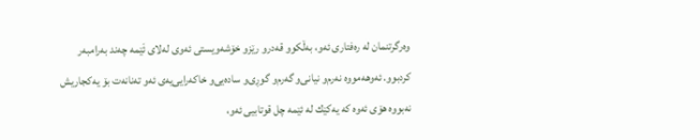وه‌رگرتنمان له‌ ره‌فتاری‌ ئه‌و، به‌ڵكوو قه‌در‌و رێزو خۆشه‌ویستی‌ ئه‌وی‌ له‌لای‌ ئَێمه‌ چه‌ند به‌رامبه‌ر كردبوو. ئه‌وهه‌مووه‌ نه‌رم‌و نیانی‌‌و گه‌رم‌و گوڕی‌‌و ساده‌یی‌‌و خاكه‌رایی‌یه‌ی‌ ئه‌و ته‌نانه‌ت بۆ یه‌كجاریش نه‌بووه‌ هۆی‌ ئه‌وه‌ كه‌ یه‌كێك له‌ ئێمه‌ چل قوتابیی‌ ئه‌و،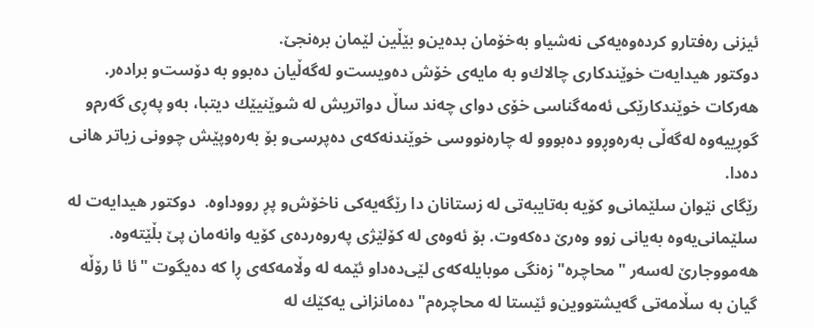ئیزنی‌ ره‌فتار‌و كرده‌وه‌یه‌كی‌ نه‌شیاو به‌خۆمان بده‌ین‌و بێڵین لێمان بره‌نجێ‌.
دوكتور هیدایه‌ت خوێندكاری‌ چالاك‌و به‌ مایه‌ی‌ خۆش ده‌ویست‌و له‌گه‌ڵیان ده‌بوو به‌ دۆست‌و براده‌ر. هه‌ركات خوێندكارێكی‌ ئه‌مه‌گناسی‌ خۆی‌ دوای‌ چه‌ند ساڵ دواتریش له‌ شوێنیێك دیتبا، به‌و په‌ڕی‌ گه‌رم‌و گوڕییه‌وه‌ له‌گه‌ڵی‌ به‌ره‌وڕوو ده‌بوو‌و له‌ چاره‌نووسی‌ خوێندنه‌كه‌ی‌ ده‌پرسی‌‌و بۆ به‌ره‌وپێش چوونی‌ زیاتر هانی‌ ده‌دا.
رێگای‌ نێوان سلێمانی‌‌و كۆیه‌ به‌تایبه‌تی‌ له‌ زستانان دا رێگه‌یه‌كی‌ ناخۆش‌و پڕ رووداوه‌.  دوكتور هیدایه‌ت له‌ سلێمانی‌یه‌وه‌ به‌یانی‌ زوو وه‌رێ‌ ده‌كه‌وت. بۆ ئه‌وه‌ی‌ له‌ كۆلێژی‌ په‌روه‌رده‌ی‌ كۆیه‌ وانه‌مان پێ‌ بڵێته‌وه‌. هه‌مووجارێ‌ له‌سه‌ر "محاچره‌" زه‌نگی‌ موبایله‌كه‌ی‌ لێی‌ده‌دا‌و ئێمه‌ له‌ وڵامه‌كه‌ی‌ ڕا كه‌ ده‌یگوت "ئا ئا رۆڵه‌ گیان به‌ سڵامه‌تی‌ گه‌یشتووین‌و ئێستا له‌ محاچره‌م" ده‌مانزانی‌ یه‌كێك له‌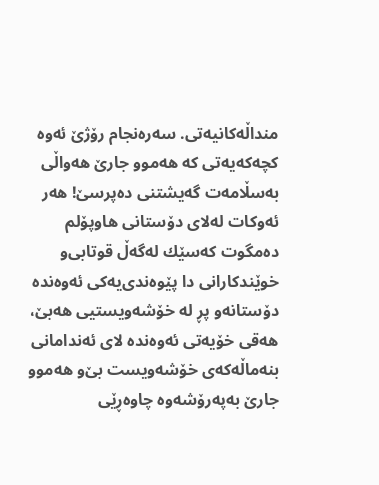منداڵه‌كانیه‌تی‌. سه‌ره‌نجام رۆژێ‌ ئه‌وه‌ كچه‌كه‌یه‌تی‌ كه‌ هه‌موو جارێ‌ هه‌واڵی‌ به‌سڵامه‌ت گه‌یشتنی‌ ده‌پرسێ‌! هه‌ر ئه‌وكات له‌لای‌ دۆستانی‌ هاوپۆلم ده‌مگوت كه‌سێك له‌گه‌ڵ قوتابی‌‌و خوێندكارانی‌ دا پێوه‌ندی‌یه‌كی‌ ئه‌وه‌نده‌ دۆستانه‌‌و پڕ له‌ خۆشه‌ویستیی‌ هه‌بێ‌، هه‌قی‌ خۆیه‌تی‌ ئه‌وه‌نده‌ لای‌ ئه‌ندامانی‌ بنه‌ماڵه‌كه‌ی‌ خۆشه‌ویست بێ‌‌و هه‌موو جارێ‌ به‌په‌رۆشه‌وه‌ چاوه‌ڕێی‌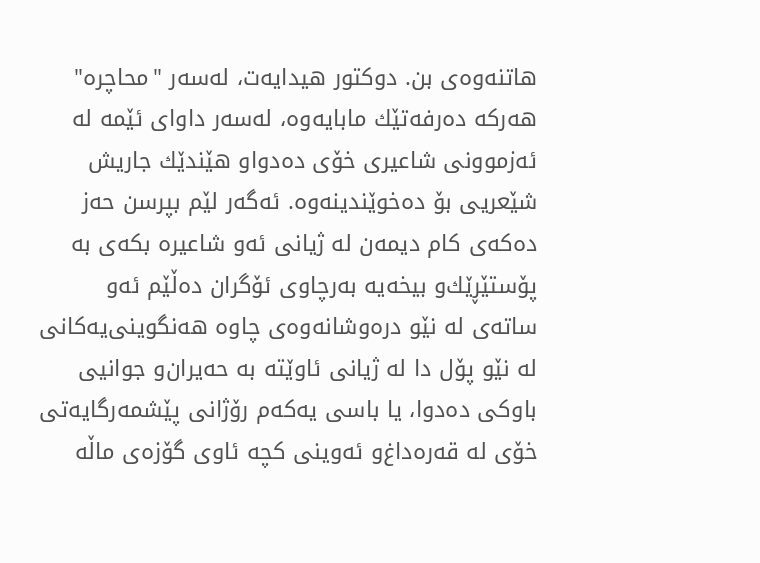هاتنه‌وه‌ی‌ بن. دوكتور هیدایه‌ت، له‌سه‌ر "محاچره‌" هه‌ركه‌ ده‌رفه‌تێك مابایه‌وه‌، له‌سه‌ر داوای‌ ئێمه‌ له‌ ئه‌زموونی‌ شاعیری‌ خۆی‌ ده‌دوا‌و هێندێك جاریش شێعریی‌ بۆ ده‌خوێندینه‌وه‌. ئه‌گه‌ر لێم بپرسن حه‌ز ده‌كه‌ی‌ كام دیمه‌ن له‌ ژیانی‌ ئه‌و شاعیره‌ بكه‌ی‌ به‌ پۆستێڕێك‌و بیخه‌یه‌ به‌رچاوی‌ ئۆگران ده‌ڵێم ئه‌و ساته‌ی‌ له‌ نێو دره‌وشانه‌وه‌ی‌ چاوه‌ هه‌نگوینی‌یه‌كانی‌ له‌ نێو پۆل دا له‌ ژیانی‌ ئاوێته‌ به‌ حه‌یران‌و جوانیی‌ باوكی‌ ده‌دوا، یا باسی‌ یه‌كه‌م رۆژانی‌ پێشمه‌رگایه‌تی‌ خۆی‌ له‌ قه‌ره‌داغ‌و ئه‌وینی‌ كچه‌ ئاوی‌ گۆزه‌ی‌ ماڵه‌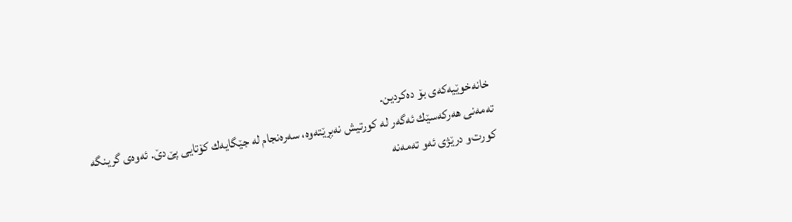خانه‌خوێیه‌كه‌ی‌ بۆ ده‌كردین.
ته‌مه‌نی‌ هه‌ركه‌سێك ئه‌گه‌ر له‌ كورتیش نه‌بڕێته‌وه‌، سه‌ره‌نجام له‌ جێگایه‌ك كۆتایی‌ پێ‌دێ‌. ئه‌وه‌ی‌ گرینگه‌ كورت‌و درێژی‌ ئه‌و ته‌مه‌نه‌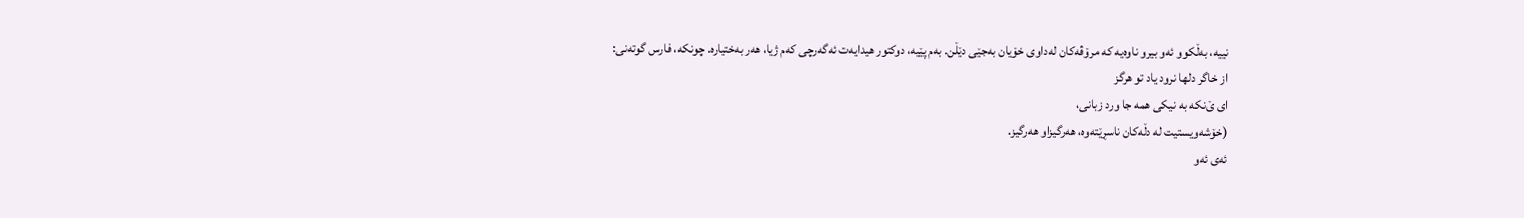نییه‌، به‌ڵكوو ئه‌و بیر‌و ناوه‌یه‌ كه‌ مرۆڤه‌كان له‌داوی‌ خۆیان به‌جێی‌ دێڵن. به‌م پێیه‌، دوكتور هیدایه‌ت ئه‌گه‌رچی‌ كه‌م ژیا، هه‌ر به‌ختیاره‌. چونكه‌، فارس گوته‌نی‌:
از خاگر دلها نرود یاد تو هرگز
ای‌ ێ‌نكه‌ به‌ نیكی‌ همه‌ جا ورد زبانی‌،
(خۆشه‌ویستیت له‌ دڵه‌كان ناسڕێته‌وه‌، هه‌رگیزا‌و هه‌رگیز.
ئه‌ی‌ ئه‌و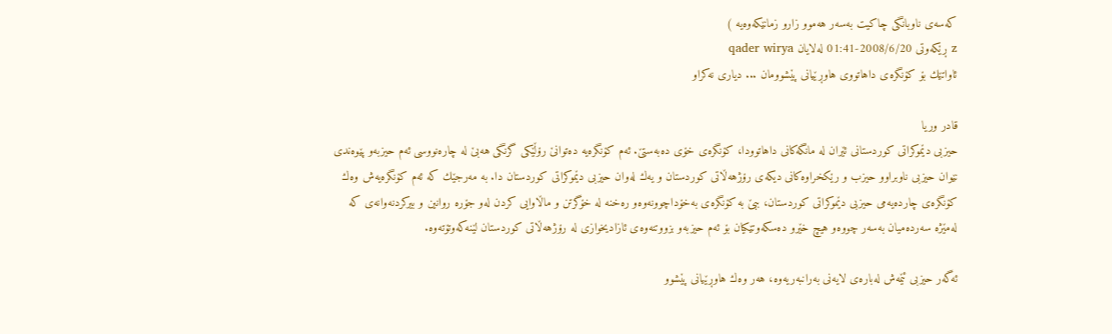كه‌سه‌ی‌ ناوبانگی‌ چاكیت به‌سه‌ر هه‌موو زار‌و زمانێكه‌وه‌یه‌ )
z ڕێکه‌وتی 2008/6/20-01:41 له‌لایان qader wirya
ئاواتێك بۆ كۆنگرەى داهاتووى هاوڕێیانى پێشوومان ... دیاری نه‌کراو

قادر وریا
حیزبى دێموكراتى كوردستانى ئێران لە مانگەكانى داهاتوودا، كۆنگرەى خۆى دەبەستێ. ئەم كۆنگرەیە دەتوانێ رۆڵێكى گرنگى هەبێ لە چارەنووسى ئەم حیزبەو پێوەندى نێوان حیزبى ناوبراوو حیزب و رێكخراوەكانى دیكەى رۆژهەڵاتى كوردستان و یەك لەوان حیزبى دێموكراتى كوردستان دا. بە مەرجێك كە ئەم كۆنگرەیەش وەك كۆنگرەى چاردەیەمى حیزبى دێموكراتى كوردستان، ببێ بە كۆنگرەى بەخۆداچوونەوەو رەخنە لە خۆگرتن و ماڵاوایى كردن لەو جۆرە روانین و بیركردنەوانەى كە لەمێژە سەردەمیان بەسەر چووەو هیچ خێرو دەسكەوتێكیان بۆ ئەم حیزبەو بزووتنەوەى ئازادیخوازى لە رۆژهەڵاتى كوردستان لێنەكەوتۆتەوە.

ئەگەر حیزبى ئێمەش لەبارەى لایەنى بەرانبەریەوە، هەر وەك هاوڕێیانى پێشوو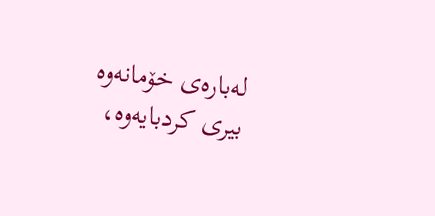لەبارەى خۆمانەوە بیرى كردبایەوە،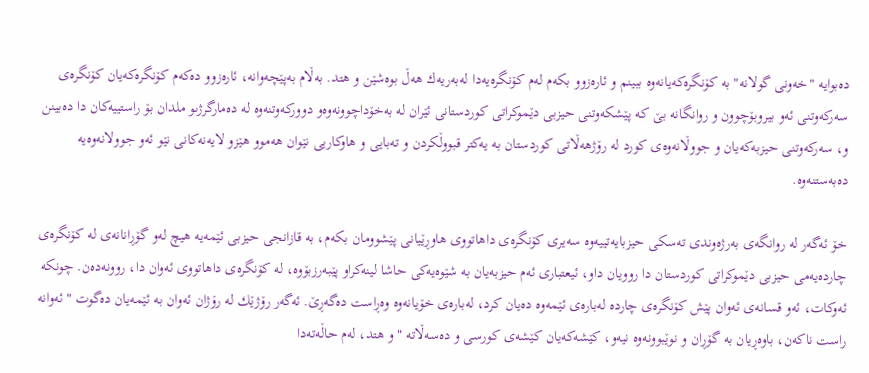دەبوایە "خەونى گولانە" بە كۆنگرەكەیانەوە ببینم و ئارەزوو بكەم لەم كۆنگرەیەدا لەبەریەك هەڵ بوەشێن و هتد. بەڵام بەپێچەوانە، ئارەزوو دەكەم كۆنگرەكەیان كۆنگرەى سەركەوتنى ئەو بیروبۆچوون و روانگانە بێ كە پێشكەوتنى حیزبى دێموكراتى كوردستانى ئێران لە بەخۆداچوونەوەو دووركەوتنەوە لە دەمارگرژىو ملدان بۆ راستییەكان دا دەبینن و، سەركەوتنى حیزبەكەیان و جووڵانەوەى كورد لە رۆژهەڵاتى كوردستان بە یەكتر قبووڵكردن و تەبایی و هاوكاریى نێوان هەموو هێزو لایەنەكانى نێو ئەو جوولانەوەیە دەبەستنەوە.

خۆ ئەگەر لە روانگەى بەرژەوندى تەسكى حیزبایەتییەوە سەیرى كۆنگرەى داهاتووى هاوڕێیانى پێشوومان بكەم، بە قازانجى حیزبى ئێمەیە هیچ لەو گۆڕانانەى لە كۆنگرەى چاردەیەمى حیزبى دێموكراتى كوردستان دا روویان داو، ئیعتبارى ئەم حیزبەیان بە شێوەیەكى حاشا لینەكراو پێبەرزبۆوە، لە كۆنگرەى داهاتووى ئەوان دا، روونەدەن. چونكە ئەوكات، ئەو قسانەى ئەوان پێش كۆنگرەى چاردە لەبارەى ئێمەوە دەیان كرد، لەبارەى خۆیانەوە وەڕاست دەگەڕێ. ئەگەر رۆژێك لە رۆژان ئەوان بە ئێمەیان دەگوت " ئەوانە راست ناكەن، باوەڕیان بە گۆڕان و نوێبوونەوە نیەو، كێشەكەیان كێشەى كورسی و دەسەڵاتە " و هتد، لەم حاڵەتەدا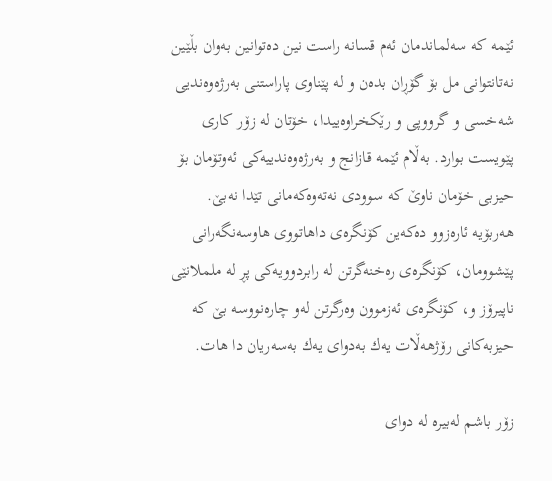ئێمە كە سەلماندمان ئەم قسانە راست نین دەتوانین بەوان بڵێین نەتانتوانى مل بۆ گۆڕان بدەن و لە پێناوى پاراستنى بەرژەوەندیى شەخسی و گرووپی و رێكخراوەییدا، خۆتان لە زۆر كارى پێویست بوارد. بەڵام ئێمە قازانج و بەرژەوەندییەكى ئەوتۆمان بۆ حیزبى خۆمان ناوێ كە سوودى نەتەوەكەمانى تێدا نەبێ. هەربۆیە ئارەزوو دەكەین كۆنگرەى داهاتووى هاوسەنگەرانى پێشوومان، كۆنگرەى رەخنەگرتن لە رابردوویەكى پڕ لە ململانێى ناپیرۆز و، كۆنگرەى ئەزموون وەرگرتن لەو چارەنووسە بێ كە حیزبەكانى رۆژهەڵات یەك بەدواى یەك بەسەریان دا هات.

زۆر باشم لەبیرە لە دواى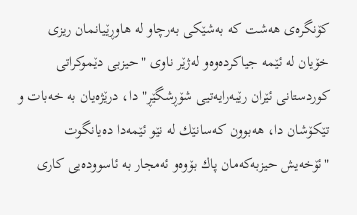كۆنگرەى هەشت كە بەشێكى بەرچاو لە هاوڕێیانمان ریزى خۆیان لە ئێمە جیاكردەوەو لەژێر ناوى "حیزبى دێموكراتى كوردستانى ئێران رێبەرایەتیى شۆڕشگێڕ" دا، درێژەیان بە خەبات و تێكۆشان دا، هەبوون كەسانێك لە نێو ئێمەدا دەیانگوت "ئۆخەیش حیزبەكەمان پاك بۆوەو ئەمجار بە ئاسوودەیى كارى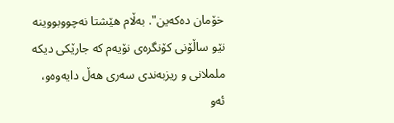خۆمان دەكەین". بەڵام هێشتا نەچووبووینە نێو ساڵۆنى كۆنگرەى نۆیەم كە جارێكى دیكە ململانی و ریزبەندى سەرى هەڵ دایەوەو، ئەو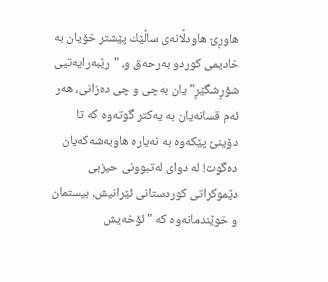هاوڕێ هاودڵانەى ساڵێك پێشتر خۆیان بە خادیمى كوردو بەرحەق و، "رێبەرایەتیى شۆڕشگێڕ"یان بەچی و چى دەزانى، هەر ئەم قسانەیان بە یەكتر گوتەوە كە تا دۆینێ پێكەوە بە نەیارە هاوبەشەكەیان دەگوت! لە دواى لەتبوونى حیزبى دێموكراتى كوردستانى ئێرانیش، بیستمان و خوێندمانەوە كە "ئۆخەیش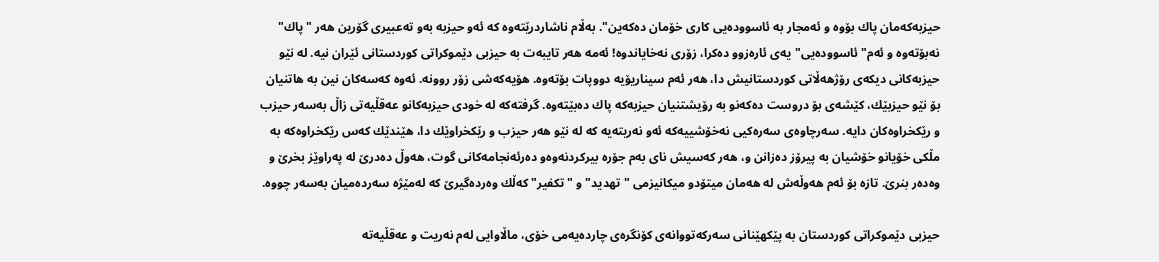حیزبەكەمان پاك بۆوە و ئەمجار بە ئاسوودەیى كارى خۆمان دەكەین". بەڵام ناشاردرێتەوە كە ئەو حیزبە بەو تەعبیرى گۆرین هەر "پاك" نەبۆتەوە و ئەم"ئاسوودەیى"یەى ئارەزوو دەكرا، زۆرى نەخایاندوە! ئەمە هەر تایبەت بە حیزبى دێموكراتى كوردستانى ئێران نیە. لە نێو حیزبەكانى دیكەى رۆژهەڵاتى كوردستانیش دا، هەر ئەم سیناریۆیە دووپات بۆتەوە. هۆیەكەشى زۆر روونە. ئەوە كەسەكان نین بە هاتنیان بۆ نێو حیزبێك، كێشەى بۆ دروست دەكەنو بە رۆیشتنیان حیزبەكە پاك دەبێتەوە. گرفتەكە لە خودى حیزبەكانو عەقڵیەتى زاڵ بەسەر حیزب و رێكخراوەكان دایە. سەرچاوەى سەرەكیى نەخۆشییەكە ئەو نەریتەیە كە لە نێو هەر حیزب و رێكخراوێك دا، هێندێك كەس رێكخراوەكە بە مڵكى خۆیانو خۆشیان بە پیرۆز دەزانن و، هەر كەسیش ناى بەم جۆرە بیركردنەوەو دەرئەنجامەكانى گوت، هەوڵ دەدرێ لە پەراوێز بخرێ و وەدەر بنرێ. تازە بۆ ئەم هەوڵەش لە هەمان میتۆدو میكانیزمى "تهدید" و "تكفیر" كەڵك وەردەگیرێ كە لەمێژە سەردەمیان بەسەر چووە.

حیزبى دێموكراتى كوردستان بە پێكهێنانى سەركەتووانەى كۆنگرەى چاردەیەمى خۆى، ماڵاوایى لەم نەریت و عەقڵیەتە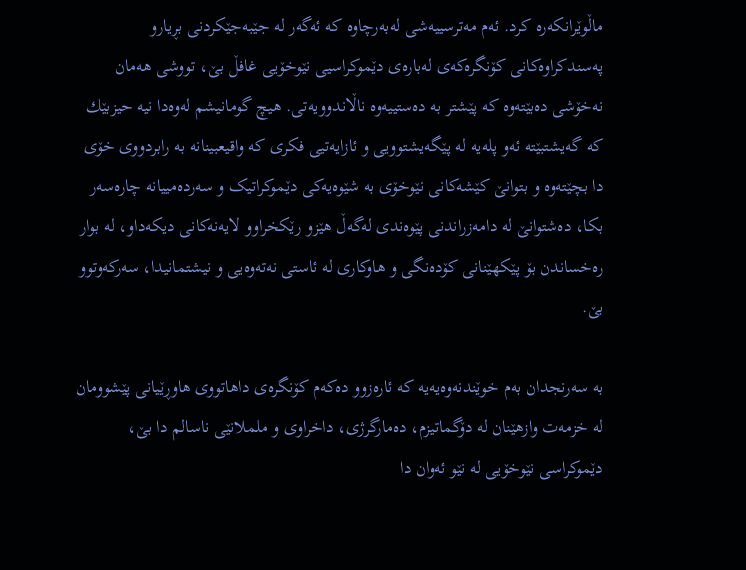ماڵوێرانكەرە كرد. ئەم مەترسییەشى لەبەرچاوە كە ئەگەر لە جێبەجێكردنى بڕیارو پەسندكراوەكانى كۆنگرەكەى لەبارەى دێموكراسیى نێوخۆیى غافڵ بێ، تووشى هەمان نەخۆشى دەبێتەوە كە پێشتر بە دەستییەوە ناڵاندوویەتى. هیچ گومانیشم لەوەدا نیە حیزبێك كە گەیشتبێتە ئەو پلەیە لە پێگەیشتوویی و ئازایەتیى فكرى كە واقیعبینانە بە رابردووى خۆى دا بچێتەوە و بتوانێ كێشەكانى نێوخۆى بە شێوەیەكى دێموکراتیک و سەردەمییانە چارەسەر بكا، دەشتوانێ لە دامەزراندنى پێوەندى لەگەڵ هێزو رێكخراوو لایەنەكانى دیكەداو، لە بوار رەخساندن بۆ پێكهێنانى كۆدەنگی و هاوكاری لە ئاستى نەتەوەیی و نیشتمانیدا، سەركەوتوو بێ.

بە سەرنجدان بەم خوێندنەوەیەیە كە ئارەزوو دەكەم كۆنگرەى داهاتووى هاوڕێیانى پێشوومان لە خزمەت وازهێنان لە دۆگماتیزم، دەمارگرژى، داخراوى و ململانێى ناسالم دا بێ، دێموكراسى نێوخۆیى لە نێو ئەوان دا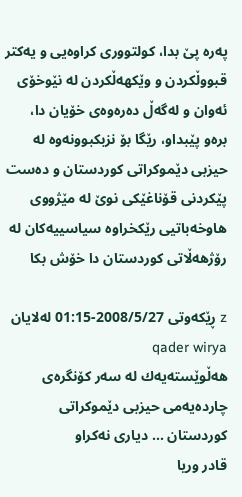پەرە پێ بدا، كولتوورى كراوەیی و یەكتر قبووڵكردن و وێكهەڵكردن لە نێوخۆى ئەوان و لەگەڵ دەرەوەى خۆیان دا، برەو پێبداو، رێگا بۆ نزبكبوونەوە لە حیزبى دێموكراتى كوردستان و دەست پێكردنى قۆناغێكى نوێ لە مێژووى هاوخەباتیى رێكخراوە سیاسییەكان لە رۆژهەڵاتى كوردستان دا خۆش بكا

z ڕێکه‌وتی 2008/5/27-01:15 له‌لایان qader wirya
هه‌ڵوێسته‌یه‌ك له‌ سه‌ر كۆنگره‌ی‌ چارده‌یه‌می‌ حیزبی‌ دێموكراتی‌ كوردستان ... دیاری نه‌کراو
قادر وریا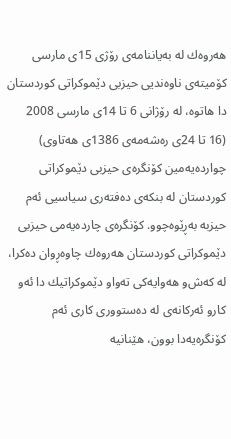هه‌روه‌ك له‌ به‌یاننامه‌ی‌ رۆژی‌ 15ی‌ مارسی‌ كۆمیته‌ی‌ ناوه‌ندیی‌ حیزبی‌ دێموكراتی‌ كوردستان دا هاتوه‌، له‌ رۆژانی‌ 6 تا 14ی‌ مارسی‌ 2008 (16 تا 24ی‌ ره‌شه‌مه‌ی‌ 1386ی‌ هه‌تاوی‌) چوارده‌یه‌مین كۆنگره‌ی‌ حیزبی‌ دێموكراتی‌ كوردستان له‌ بنكه‌ی‌ ده‌فته‌ری‌ سیاسیی‌ ئه‌م حیزبه‌ به‌ڕێوه‌چوو. كۆنگره‌ی‌ چارده‌یه‌می‌ حیزبی‌ دێموكراتی‌ كوردستان هه‌روه‌ك چاوه‌ڕوان ده‌كرا، له‌ كه‌ش‌و هه‌وایه‌كی‌ ته‌واو دێموكراتیك دا ئه‌و كارو ئه‌ركانه‌ی‌ له‌ ده‌ستووری‌ كاری‌ ئه‌م كۆنگره‌یه‌دا بوون، هێنانیه‌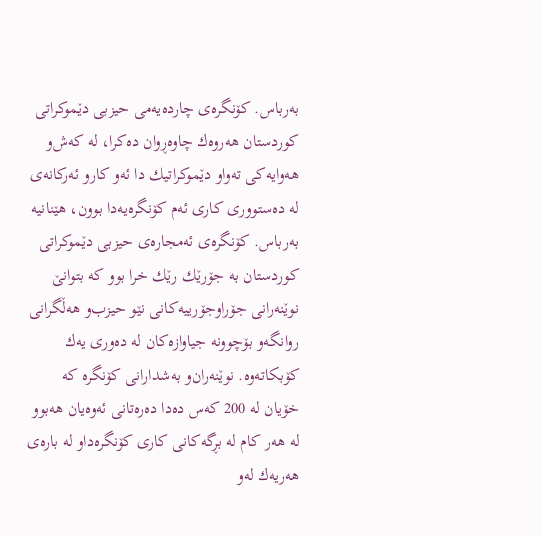به‌رباس. كۆنگره‌ی‌ چارده‌یه‌می‌ حیزبی‌ دێموكراتی‌ كوردستان هه‌روه‌ك چاوه‌ڕوان ده‌كرا، له‌ كه‌ش‌و هه‌وایه‌كی‌ ته‌واو دێموكراتیك دا ئه‌و كارو ئه‌ركانه‌ی‌ له‌ ده‌ستووری‌ كاری‌ ئه‌م كۆنگره‌یه‌دا بوون، هێنانیه‌ به‌رباس. كۆنگره‌ی‌ ئه‌مجاره‌ی‌ حیزبی‌ دێموكراتی‌ كوردستان به‌ جۆرێك رێك خرا بوو كه‌ بتوانێ‌ نوێنه‌رانی‌ جۆرا‌وجۆرییه‌كانی‌ نێو حیزب‌و هه‌ڵگرانی‌ روانگه‌‌و بۆچوونه‌ جیاوازه‌كان له‌ ده‌وری‌ یه‌ك كۆبكاته‌وه‌. نوێنه‌ران‌و به‌شدارانی‌ كۆنگره‌ كه‌ خۆیان له‌ 200 كه‌س ده‌دا ده‌ره‌تانی‌ ئه‌وه‌یان هه‌بوو له‌ هه‌ر كام له‌ بڕگه‌كانی‌ كاری‌ كۆنگره‌دا‌و له‌ باره‌ی‌ هه‌ریه‌ك له‌و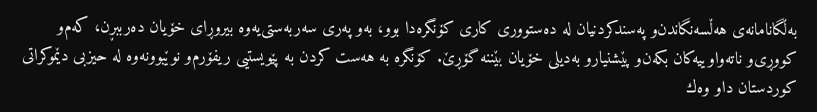به‌ڵگانامانه‌ی‌ هه‌ڵسه‌نگاندن‌و په‌سندكردنیان له‌ ده‌ستووری‌ كاری‌ كۆنگره‌دا بوو، به‌و په‌ری‌ سه‌ربه‌ستی‌یه‌وه‌ بیروڕای‌ خۆیان ده‌رببڕن، كه‌م‌و كووڕی‌‌و ناته‌واوییه‌كان بكه‌ن‌و پێشنیار‌و به‌دیلی‌ خۆیان بێننه‌ گۆڕێ‌. كۆنگره‌ به‌ هه‌ست كردن به‌ پێویستیی‌ ریفۆرم‌و نوێبوونه‌وه‌ له‌ حیزبی‌ دێموكراتی‌ كوردستان دا‌و وه‌ك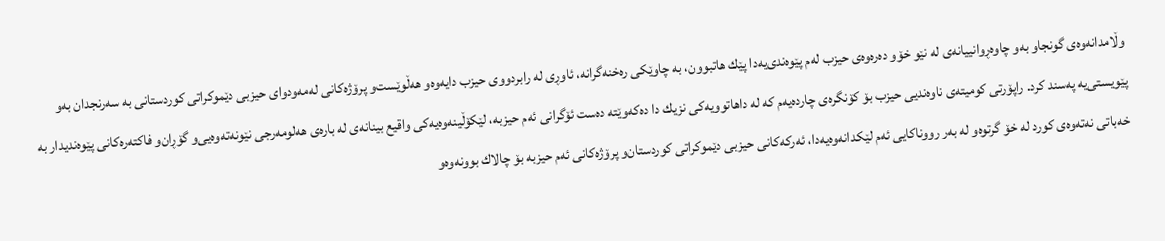وڵامدانه‌وه‌ی‌ گونجاو به‌و چاوه‌ڕوانییانه‌ی‌ له‌ نێو خۆ‌و ده‌ره‌وه‌ی‌ حیزب له‌م پێوه‌ندی‌یه‌دا پێك هاتبوون، به‌ چاوێكی‌ ره‌خنه‌گرانه‌، ئاوڕی‌ له‌ رابردووی‌ حیزب دایه‌وه‌‌و هه‌ڵوێست‌و پرۆژه‌كانی‌ له‌مه‌ودوای‌ حیزبی‌ دێموكراتی‌ كوردستانی‌ به‌ سه‌رنجدان به‌و پێویستی‌یه‌ په‌سند كرد. راپۆرتی‌ كومیته‌ی‌ ناوه‌ندیی‌ حیزب بۆ كۆنگره‌ی‌ چارده‌یه‌م كه‌ له‌ داهاتوویه‌كی‌ نزیك دا ده‌كه‌وێته‌ ده‌ست ئۆگرانی‌ ئه‌م حیزبه‌، لێكۆڵینه‌وه‌یه‌كی‌ واقیع بینانه‌ی‌ له‌ باره‌ی‌ هه‌لومه‌رجی‌ نێونه‌ته‌وه‌یی‌‌و گۆڕان‌و فاكته‌ره‌كانی‌ پێوه‌ندیدار به‌ خه‌باتی‌ نه‌ته‌وه‌ی‌ كورد له‌ خۆ گرتوه‌‌و له‌ به‌ر رووناكایی‌ ئه‌م لێكدانه‌وه‌یه‌دا، ئه‌ركه‌كانی‌ حیزبی‌ دێموكراتی‌ كوردستان‌و پرۆژه‌كانی‌ ئه‌م حیزبه‌ بۆ چالاك بوونه‌وه‌‌و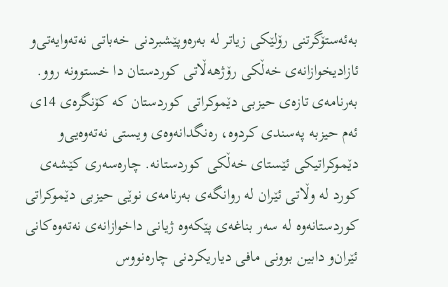به‌ئه‌ستۆگرتنی‌ رۆلێكی‌ زیاتر له‌ به‌ره‌وپێشبردنی‌ خه‌باتی‌ نه‌ته‌وایه‌تی‌‌و ئازادیخوازانه‌ی‌ خه‌ڵكی‌ رۆژهه‌ڵاتی‌ كوردستان دا خستوونه‌ روو. به‌رنامه‌ی‌ تازه‌ی‌ حیزبی‌ دێموكراتی‌ كوردستان كه‌ كۆنگره‌ی‌ 14ی‌ ئه‌م حیزبه‌ په‌سندی‌ كردوه‌، ره‌نگدانه‌وه‌ی‌ ویستی‌ نه‌ته‌وه‌یی‌‌و دێموكراتیكی‌ ئێستای‌ خه‌ڵكی‌ كوردستانه‌. چاره‌سه‌ری‌ كێشه‌ی‌ كورد له‌ ‌وڵاتی‌ ئێران له‌ روانگه‌ی‌ به‌رنامه‌ی‌ نوێی‌ حیزبی‌ دێموكراتی‌ كوردستانه‌وه‌ له‌ سه‌ر بناغه‌ی‌ پێكه‌وه‌ ژیانی‌ داخوازانه‌ی‌ نه‌ته‌وه‌كانی‌ ئێران‌و دابین بوونی‌ مافی‌ دیاریكردنی‌ چاره‌نووس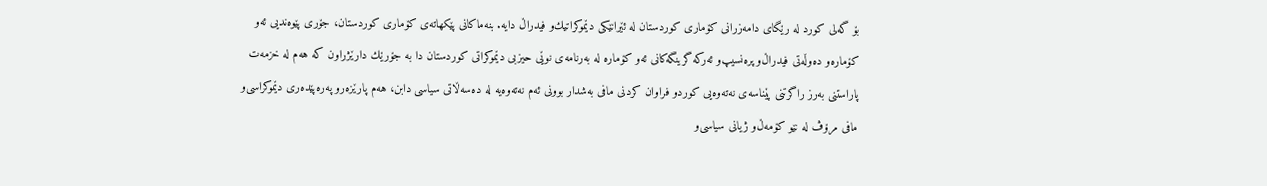بۆ گه‌لی‌ كورد له‌ رێگای‌ دامه‌زرانی‌ كۆماری‌ كوردستان له‌ ئێرانێكی‌ دێموكراتیك‌و فیدراڵ دایه‌. بنه‌ماكانی‌ پێكهاته‌ی‌ كۆماری‌ كوردستان، جۆری‌ پێوه‌ندیی‌ ئه‌و كۆماره‌‌و ده‌وڵه‌تی‌ فیدراڵ‌و پره‌نسیپ‌و ئه‌ركه‌ گرینگه‌كانی‌ ئه‌و كۆماره‌ له‌ به‌رنامه‌ی‌ نوێی‌ حیزبی‌ دێموكراتی‌ كوردستان دا به‌ جۆرێك دارێژراون كه‌ هه‌م له‌ خزمه‌ت پاراستنی‌ به‌رز راگرتنی‌ پێناسه‌ی‌ نه‌ته‌وه‌یی‌ كورد‌و فراوان كردنی‌ مافی‌ به‌شدار بوونی‌ ئه‌م نه‌ته‌وه‌یه‌ له‌ ده‌سه‌ڵاتی‌ سیاسی‌ دابن، هه‌م پارێزه‌ر‌و په‌ره‌پێده‌ری‌ دێموكراسی‌‌و مافی‌ مرۆڤ له‌ نێو كۆمه‌ڵ‌‌و ژیانی‌ سیاسی‌‌و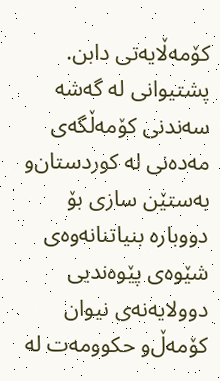كۆمه‌ڵایه‌تی‌ دابن. پشتیوانی‌ له‌ گه‌شه‌ سه‌ندنی‌ كۆمه‌ڵگه‌ی‌ مه‌ده‌نی‌ له‌ كوردستان‌و به‌ستێن سازی‌ بۆ دووباره‌ بنیاتنانه‌وه‌ی‌ شێوه‌ی‌ پێوه‌ندیی‌ دوولایه‌نه‌ی‌ نیوان كۆمه‌ڵ‌و حكوومه‌ت له‌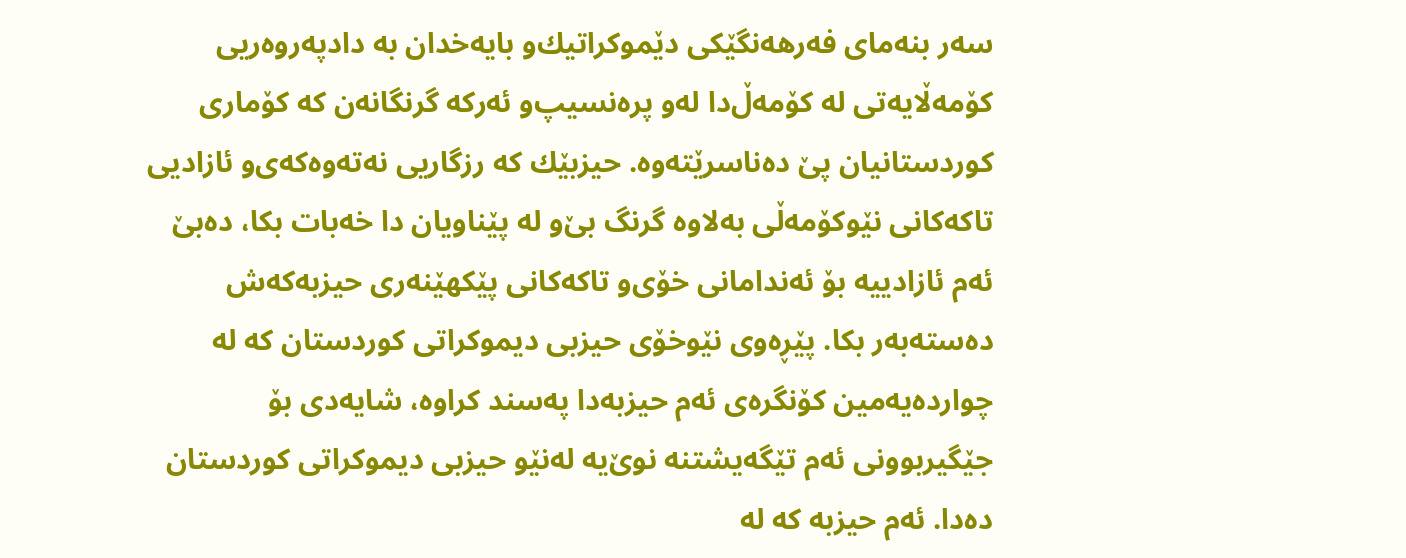سه‌ر بنه‌مای‌ فه‌رهه‌نگێكی‌ دێموكراتیك‌و بایه‌خدان به‌ دادپه‌روه‌ریی‌ كۆمه‌ڵایه‌تی‌ له‌ كۆمه‌ڵ‌دا له‌و پره‌نسیپ‌و ئه‌ركه‌ گرنگانه‌ن كه‌ كۆماری‌ كوردستانیان پێ‌ ده‌ناسرێته‌وه‌. حیزبێك كه‌ رزگاریی‌ نه‌ته‌وه‌كه‌ی‌‌و ئازادیی‌ تاكه‌كانی‌ نێوكۆمه‌ڵی‌ به‌لاوه‌ گرنگ بێ‌‌و له‌ پێناویان دا خه‌بات بكا، ده‌بێ‌ ئه‌م ئازادییه‌ بۆ ئه‌ندامانی‌ خۆی‌‌و تاكه‌كانی‌ پێكهێنه‌ری‌ حیزبه‌كه‌ش ده‌سته‌به‌ر بكا. پێڕه‌وی‌ نێوخۆی‌ حیزبی‌ دیموكراتی‌ كوردستان كه‌ له‌ چوارده‌یه‌مین كۆنگره‌ی‌ ئه‌م حیزبه‌دا په‌سند كراوه‌، شایه‌دی‌ بۆ جێگیربوونی‌ ئه‌م تێگه‌یشتنه‌ نوێ‌یه‌ له‌نێو حیزبی‌ دیموكراتی‌ كوردستان ده‌دا. ئه‌م حیزبه‌ كه‌ له‌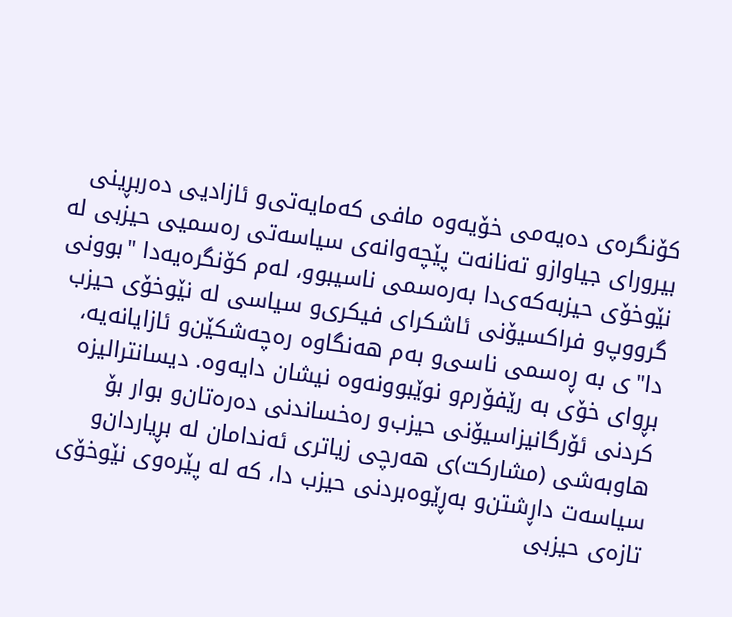كۆنگره‌ی‌ ده‌یه‌می‌ خۆیه‌وه‌ مافی‌ كه‌مایه‌تی‌‌و ئازادیی‌ ده‌ربڕینی‌ بیرورای‌ جیاواز‌و ته‌نانه‌ت پێچه‌وانه‌ی‌ سیاسه‌تی‌ ره‌سمیی‌ حیزبی‌ له‌ نێوخۆی‌ حیزبه‌كه‌ی‌دا به‌ره‌سمی‌ ناسیبوو، له‌م كۆنگره‌یه‌دا "بوونی‌ گرووپ‌و فراكسیۆنی‌ ئاشكرای‌ فیكری‌‌و سیاسی‌ له‌ نێوخۆی‌ حیزب دا"ی‌ به‌ ڕه‌سمی‌ ناسی‌‌و به‌م هه‌نگاوه‌ ره‌چه‌شكێن‌و ئازایانه‌یه‌، بڕوای‌ خۆی‌ به‌ رێفۆرم‌و نوێبوونه‌وه‌ نیشان دایه‌وه‌. دیسانترالیزه‌ كردنی‌ ئۆرگانیزاسیۆنی‌ حیزب‌و ره‌خساندنی‌ ده‌ره‌تان‌و بوار بۆ هاوبه‌شی‌ (مشاركت)ی‌ هه‌رچی‌ زیاتری‌ ئه‌ندامان له‌ بڕیاردان‌و سیاسه‌ت داڕشتن‌و به‌ڕێوه‌بردنی‌ حیزب دا، كه‌ له‌ پێره‌وی‌ نێوخۆی‌ تازه‌ی‌ حیزبی‌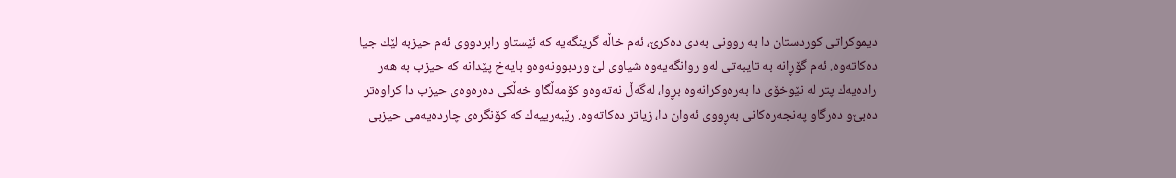دیموكراتی‌ كوردستان دا به‌ روونی‌ به‌دی‌ ده‌كرێ‌، ئه‌م خاڵه‌ گرینگه‌یه‌ كه‌ ئێستا‌و رابردووی‌ ئه‌م حیزبه‌ لێك جیا ده‌كاته‌وه‌. ئه‌م گۆڕانه‌ به‌ تایبه‌تی‌ له‌و روانگه‌یه‌وه‌ شیاوی‌ لێ‌ وردبوونه‌وه‌‌و بایه‌خ پێدانه‌ كه‌ حیزب به‌ هه‌ر راده‌یه‌ك پتر له‌ نێوخۆی‌ دا به‌ره‌وكرانه‌وه‌ بڕوا، له‌گه‌ڵ‌ نه‌ته‌وه‌‌و كۆمه‌ڵگا‌و خه‌ڵكی‌ ده‌ره‌وه‌ی‌ حیزب دا كراوه‌تر ده‌بێ‌‌و ده‌رگا‌و په‌نجه‌ره‌كانی‌ به‌ڕووی‌ ئه‌وان دا، زیاتر ده‌كاته‌وه‌. رێبه‌رییه‌ك كه‌ كۆنگره‌ی‌ چارده‌یه‌می‌ حیزبی‌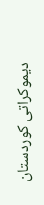دیموكراتی‌ كوردستان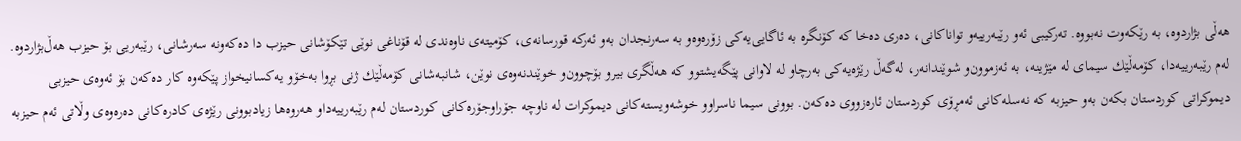هه‌ڵی‌ بژاردوه‌، به‌ رێكه‌وت نه‌بووه‌. ته‌ركیبی‌ ئه‌و رێبه‌رییه‌‌و تواناكانی‌، ده‌ری‌ ده‌خا كه‌ كۆنگره‌ به‌ ئاگایی‌یه‌كی‌ زۆره‌وه‌‌و به‌ سه‌رنجدان به‌و ئه‌ركه‌ قورسانه‌ی‌، كۆمیته‌ی‌ ناوه‌ندی‌ له‌ قۆناغی‌ نوێی‌ تێكۆشانی‌ حیزب دا ده‌كه‌ونه‌ سه‌رشانی‌، رێبه‌ریی‌ بۆ حیزب هه‌ڵ‌بژاردوه‌. له‌م رێبه‌رییه‌دا، كۆمه‌ڵێك سیمای‌ له‌ مێژینه‌، به‌ ئه‌زموون‌و شوێندانه‌ر، له‌گه‌ڵ‌ رێژه‌یه‌كی‌ به‌رچاو له‌ لاوانی‌ پێگه‌یشتوو كه‌ هه‌ڵگری‌ بیر‌و بۆچوون‌و خوێندنه‌وه‌ی‌ نوێن، شانبه‌شانی‌ كۆمه‌ڵێك ژنی‌ بڕوا به‌خۆ‌و یه‌كسانیخواز پێكه‌وه‌ كار ده‌كه‌ن بۆ ئه‌وه‌ی‌ حیزبی‌ دیموكراتی‌ كوردستان بكه‌ن به‌و حیزبه‌ كه‌ نه‌سله‌كانی‌ ئه‌مڕۆی‌ كوردستان ئاره‌زووی‌ ده‌كه‌ن. بوونی‌ سیما ناسراو‌و خوشه‌ویسته‌كانی‌ دیموكرات له‌ ناوچه‌ جۆراوجۆره‌كانی‌ كوردستان له‌م رێبه‌رییه‌دا‌و هه‌روه‌ها زیادبوونی‌ رێژه‌ی‌ كادره‌كانی‌ ده‌ره‌وه‌ی‌ وڵاتی‌ ئه‌م حیزبه‌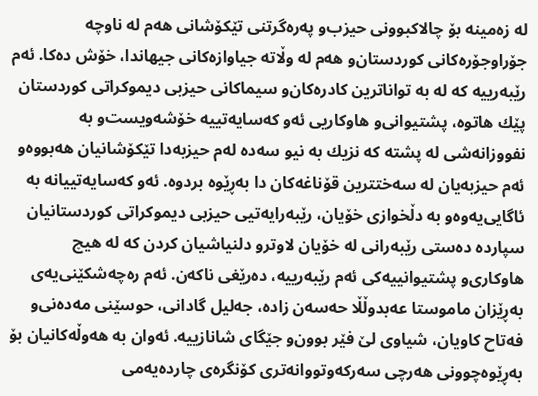له‌ زه‌مینه‌ بۆ چالاكبوونی‌ حیزب‌و په‌ره‌گرتنی‌ تێكۆشانی‌ هه‌م له‌ ناوچه‌ جۆراوجۆره‌كانی‌ كوردستان‌و هه‌م له‌ وڵاته‌ جیاوازه‌كانی‌ جیهاندا، خۆش ده‌كا. ئه‌م رێبه‌رییه‌ كه‌ له‌ به‌ تواناترین كادره‌كان‌و سیماكانی‌ حیزبی‌ دیموكراتی‌ كوردستان پێك هاتوه‌، پشتیوانی‌‌و هاوكاریی‌ ئه‌و كه‌سایه‌تییه‌ خۆشه‌ویست‌و به‌ نفووزانه‌شی‌ له‌ پشته‌ كه‌ نزیك به‌ نیو سه‌ده‌ له‌م حیزبه‌دا تێكۆشانیان هه‌بووه‌‌و ئه‌م حیزبه‌یان له‌ سه‌ختترین قۆناغه‌كان دا به‌ڕێوه‌ بردوه‌. ئه‌و كه‌سایه‌تییانه‌ به‌ ئاگایی‌یه‌وه‌‌و به‌ دڵخوازی‌ خۆیان، رێبه‌رایه‌تیی‌ حیزبی‌ دیموكراتی‌ كوردستانیان سپارده‌ ده‌ستی‌ رێبه‌رانی‌ له‌ خۆیان لاوتر‌و دلنیاشیان كردن كه‌ له‌ هیچ هاوكاری‌‌و پشتیوانییه‌كی‌ ئه‌م رێبه‌رییه‌، ده‌رێغی‌ ناكه‌ن. ئه‌م ره‌چه‌شكێنی‌یه‌ی‌ به‌ڕێزان ماموستا عه‌بدوڵڵا حه‌سه‌ن زاده‌، جه‌لیل گادانی‌، حوسێنی‌ مه‌ده‌نی‌‌و فه‌تاح كاویان، شیاوی‌ لێ‌ فێر بوون‌و جێگای‌ شانازییه‌. ئه‌وان به‌ هه‌وڵه‌كانیان بۆ به‌ڕێوه‌چوونی‌ هه‌رچی‌ سه‌ركه‌وتووانه‌تری‌ كۆنگره‌ی‌ چارده‌یه‌می‌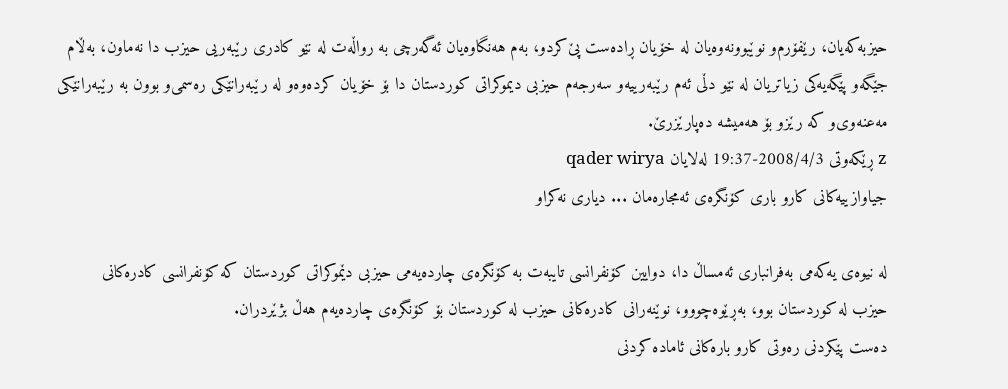حیزبه‌كه‌یان، رێفۆرم‌و نوێبوونه‌وه‌یان له‌ خۆیان ڕاده‌ست پێ‌كرد‌و، به‌م هه‌نگاوه‌یان ئه‌گه‌رچی‌ به‌ رواڵه‌ت له‌ نێو كادری‌ رێبه‌ریی‌ حیزب دا نه‌ماون، به‌ڵام جێگه‌‌و پێگه‌یه‌كی‌ زیاتریان له‌ نێو دڵی‌ ئه‌م رێبه‌رییه‌‌و سه‌رجه‌م حیزبی‌ دیموكراتی‌ كوردستان دا بۆ خۆیان كرده‌وه‌‌و له‌ رێبه‌رانێكی‌ ره‌سمی‌‌و بوون به‌ رێبه‌رانێكی‌ مه‌عنه‌وی‌‌و كه‌ رێز‌و بۆ هه‌میشه‌ ده‌پارێزرێ‌.
z ڕێکه‌وتی 2008/4/3-19:37 له‌لایان qader wirya
جیاوازییه‌كانی‌ كار‌و باری‌ كۆنگره‌ی‌ ئه‌مجاره‌مان ... دیاری نه‌کراو

له‌ نیوه‌ی‌ یه‌كه‌می‌ به‌فرانباری‌ ئه‌مساڵ دا، دوایین كۆنفرانسی‌ تایبه‌ت به‌ كۆنگره‌ی‌ چارده‌یه‌می‌ حیزبی‌ دێموكراتی‌ كوردستان كه‌ كۆنفرانسی‌ كادره‌كانی‌ حیزب له‌ كوردستان بوو، به‌ڕێوه‌چوو‌و، نوێنه‌رانی‌ كادره‌كانی‌ حیزب له‌ كوردستان بۆ كۆنگره‌ی‌ چارده‌یه‌م هه‌ڵ بژێردران.
ده‌ست پێكردنی‌ ره‌وتی‌ كار‌و باره‌كانی‌ ئاماده‌ كردنی‌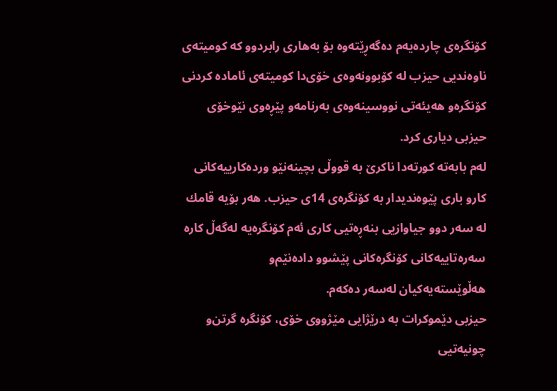كۆنگره‌ی‌ چارده‌یه‌م ده‌گه‌ڕێته‌وه‌ بۆ به‌هاری‌ رابردوو كه‌ كومیته‌ی‌ ناوه‌ندیی‌ حیزب له‌ كۆبوونه‌وه‌ی‌ خۆی‌دا كومیته‌ی‌ ئاماده‌ كردنی‌ كۆنگره‌‌و هه‌یئه‌تی‌ نووسینه‌وه‌ی‌ به‌رنامه‌‌و پێڕه‌وی‌ نێوخۆی‌ حیزبی‌ دیاری‌ كرد.
له‌م بابه‌ته‌ كورته‌دا ناكرێ‌ به‌ قووڵی‌ بچینه‌نێو ورده‌كارییه‌كانی‌ كار‌و باری‌ پێوه‌ندیدار به‌ كۆنگره‌ی‌ 14ی‌ حیزب. هه‌ر بۆیه‌ قامك له‌ سه‌ر دوو جیاوازیی‌ بنه‌ڕه‌تیی‌ كاری‌ ئه‌م كۆنگره‌یه‌ له‌گه‌ڵ كاره‌ سه‌ره‌تاییه‌كانی‌ كۆنگره‌كانی‌ پێشوو داده‌نێم‌و هه‌ڵوێسته‌یه‌كیان له‌سه‌ر ده‌كه‌م.
حیزبی‌ دێموكرات به‌ درێژایی‌ مێژووی‌ خۆی‌، كۆنگره‌ گرتن‌و چونیه‌تیی‌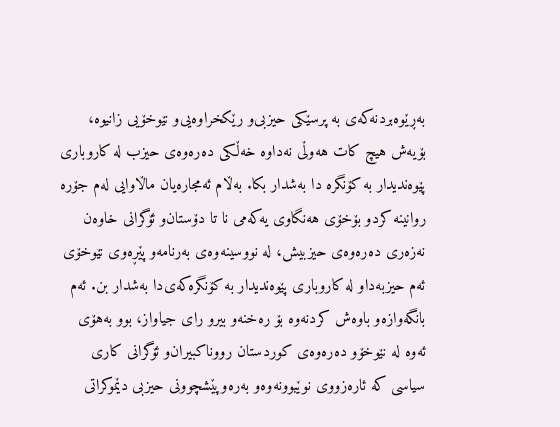به‌ڕێوه‌بردنه‌كه‌ی‌ به‌ پرسێكی‌ حیزبی‌‌و رێكخراوه‌یی‌‌و نێوخۆیی‌ زانیوه‌، بۆیه‌ش هیچ كات هه‌وڵی‌ نه‌داوه‌ خه‌ڵكی‌ ده‌ره‌وه‌ی‌ حیزب له‌ كاروباری‌ پێوه‌ندیدار به‌ كۆنگره‌ دا به‌شدار بكا. به‌ڵام ئه‌مجاره‌یان ماڵاوایی‌ له‌م جۆره‌ روانینه‌ كرد‌و بۆخۆی‌ هه‌نگاوی‌ یه‌كه‌می‌ نا تا دۆستان‌و ئۆگرانی‌ خاوه‌ن نه‌زه‌ری‌ ده‌ره‌وه‌ی‌ حیزبیش، له‌ نووسینه‌وه‌ی‌ به‌رنامه‌‌و پێڕه‌وی‌ نێوخۆی‌ ئه‌م حیزبه‌دا‌و له‌ كاروباری‌ پێوه‌ندیدار به‌ كۆنگره‌كه‌ی‌دا به‌شدار بن. ئه‌م بانگه‌وازه‌‌و باوه‌ش كردنه‌وه‌ بۆ ره‌خنه‌‌و بیرو رای‌ جیاواز، بوو به‌هۆی‌ ئه‌وه‌ له‌ نێوخۆ‌و ده‌ره‌وه‌ی‌ كوردستان رووناكبیران‌و ئۆگرانی‌ كاری‌ سیاسی‌ كه‌ ئاره‌زووی‌ نوێبوونه‌وه‌‌و به‌ره‌وپێشچوونی‌ حیزبی‌ دێموكراتی‌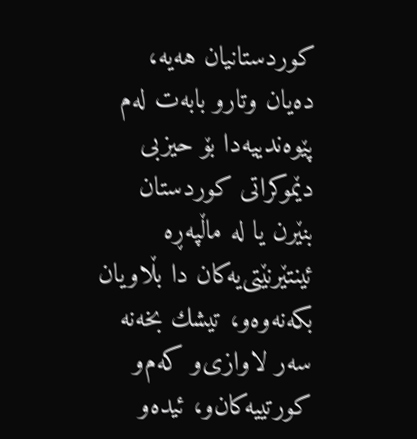كوردستانیان هه‌یه‌، ده‌یان وتار‌و بابه‌ت له‌م پێوه‌ندییه‌دا بۆ حیزبی‌ دێموكراتی‌ كوردستان بنێرن یا له‌ ماڵپه‌ڕه‌ ئینتێرنێتی‌یه‌كان دا بڵاویان بكه‌نه‌وه‌‌و، تیشك بخه‌نه‌ سه‌ر لاوازی‌‌و كه‌م‌و كورتییه‌كان‌و، ئیده‌‌و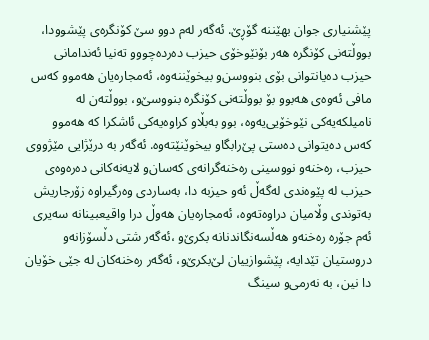پێشنیاری‌ جوان بهێننه‌ گۆڕێ‌. ئه‌گه‌ر له‌م دوو سێ‌ كۆنگره‌ی‌ پێشوودا، بووڵته‌نی‌ كۆنگره‌ هه‌ر بۆنێوخۆی‌ حیزب ده‌رده‌چوو‌و ته‌نیا ئه‌ندامانی‌ حیزب ده‌یانتوانی‌ بۆی‌ بنووسن‌و بیخوێننه‌وه‌، ئه‌مجاره‌یان هه‌موو كه‌س مافی‌ ئه‌وه‌ی‌ هه‌بوو بۆ بووڵته‌نی‌ كۆنگره‌ بنووسێ‌‌و، بووڵته‌ن له‌ نامیلكه‌یه‌كی‌ نێوخۆیی‌یه‌وه‌، بوو به‌بڵاو كراوه‌یه‌كی‌ ئاشكرا كه‌ هه‌موو كه‌س ده‌یتوانی‌ ده‌ستی‌ پێ‌رابگا‌و بیخوێنێته‌وه‌. ئه‌گه‌ر به‌ درێژایی‌ مێژووی‌ حیزب، ره‌خنه‌‌و نووسینی‌ ره‌خنه‌گرانه‌ی‌ كه‌سان‌و لایه‌نه‌كانی‌ ده‌ره‌وه‌ی‌ حیزب له‌ پێوه‌ندی‌ له‌گه‌ڵ ئه‌و حیزبه‌ دا، به‌ساردی‌ وه‌رگیرا‌وه‌ زۆرجاریش به‌توندی‌ وڵامیان دراوه‌ته‌وه‌، ئه‌مجاره‌یان هه‌وڵ درا واقیعبینانه‌ سه‌یری‌ ئه‌م جۆره‌ ره‌خنه‌‌و هه‌ڵسه‌نگاندنانه‌ بكرێ‌‌و ،ئه‌گه‌ر شتی‌ دڵسۆزانه‌‌و دروستیان تێدایه‌، پێشوازییان لێ‌بكرێ‌‌و، ئه‌گه‌ر ره‌خنه‌كان له‌ جێی‌ خۆیان دا نین، به‌ نه‌رمی‌‌و سینگ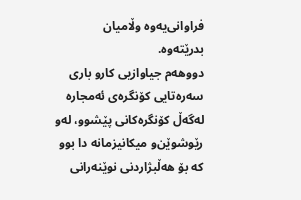فراوانی‌یه‌وه‌ وڵامیان بدرێته‌وه‌.
دووهه‌م جیاوازیی‌ كارو باری‌ سه‌ره‌تایی‌ كۆنگره‌ی‌ ئه‌مجاره‌ له‌گه‌ڵ كۆنگره‌كانی‌ پێشوو، له‌و رێوشوێن‌و میكانیزمانه‌ دا بوو كه‌ بۆ هه‌ڵبژاردنی‌ نوێنه‌رانی‌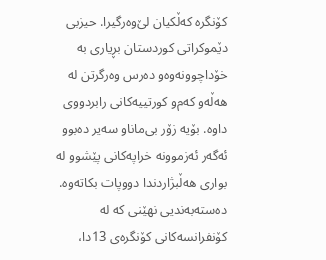كۆنگره‌ كه‌ڵكیان لێ‌وه‌رگیرا. حیزبی‌ دێموكراتی‌ كوردستان بڕیاری‌ به‌ خۆداچوونه‌وه‌‌و ده‌رس وه‌رگرتن له‌ هه‌ڵه‌‌و كه‌م‌و كورتییه‌كانی‌ رابردووی‌ داوه‌. بۆیه‌ زۆر بی‌مانا‌و سه‌یر ده‌بوو ئه‌گه‌ر ئه‌زموونه‌ خراپه‌كانی‌ پێشوو له‌ بواری‌ هه‌ڵبژاردندا دووپات بكاته‌وه‌. ده‌سته‌به‌ندیی‌ نهێنی‌ كه‌ له‌ كۆنفرانسه‌كانی‌ كۆنگره‌ی‌ 13دا،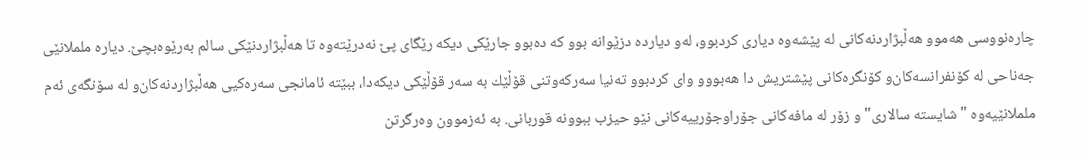چاره‌نووسی‌ هه‌موو هه‌ڵبژاردنه‌كانی‌ له‌ پێشه‌وه‌ دیاری‌ كردبوو، له‌و دیارده‌ دزێوانه‌ بوو كه‌ ده‌بوو جارێكی‌ دیكه‌ رێگای‌ پێ‌ نه‌درێته‌وه‌ تا هه‌ڵبژاردنێكی‌ سالم به‌رێوه‌بچێ‌. دیاره‌ ململانێی‌ جه‌ناحی‌ له‌ كۆنفرانسه‌كان‌و كۆنگره‌كانی‌ پێشتریش دا هه‌بوو‌و وای‌ كردبوو ته‌نیا سه‌ركه‌وتنی‌ قۆڵێك به‌ سه‌ر قۆڵێكی‌ دیكه‌دا، ببێته‌ ئامانجی‌ سه‌ره‌كیی‌ هه‌ڵبژاردنه‌كان‌و له‌ سۆنگه‌ی‌ ئه‌م ململانێیه‌وه‌ "شایسته‌ سالاری‌"و زۆر له‌ مافه‌كانی‌ جۆراوجۆرییه‌كانی‌ نێو حیزب ببوونه‌ قوربانی‌. به‌ ئه‌زموون وه‌رگرتن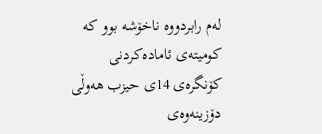له‌م رابردووه‌ ناخۆشه‌ بوو كه‌ كومیته‌ی‌ ئاماده‌كردنی‌ كۆنگره‌ی‌ 14ی‌ حیزب هه‌وڵی‌ دۆزینه‌وه‌ی‌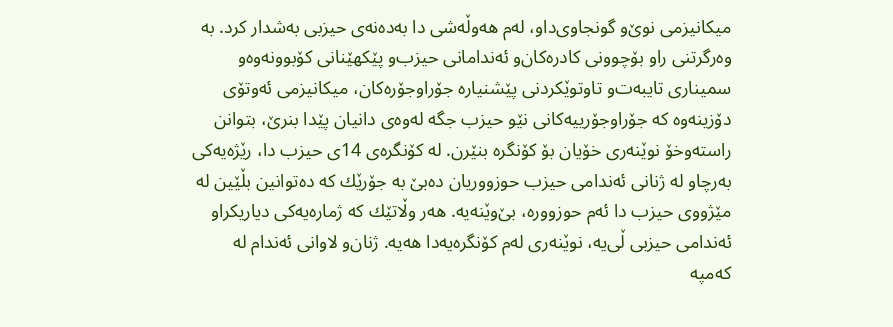میكانیزمی‌ نوێ‌‌و گونجاوی‌دا‌و، له‌م هه‌وڵه‌شی‌ دا به‌ده‌نه‌ی‌ حیزبی‌ به‌شدار كرد. به‌ وه‌رگرتنی‌ راو بۆچوونی‌ كادره‌كان‌و ئه‌ندامانی‌ حیزب‌و پێكهێنانی‌ كۆبوونه‌وه‌‌و سمیناری‌ تایبه‌ت‌و تاوتوێكردنی‌ پێشنیاره‌ جۆراوجۆره‌كان، میكانیزمی‌ ئه‌وتۆی‌ دۆزینه‌وه‌ كه‌ جۆراوجۆرییه‌كانی‌ نێو حیزب جگه‌ له‌وه‌ی‌ دانیان پێدا بنرێ‌، بتوانن راسته‌‌وخۆ نوێنه‌ری‌ خۆیان بۆ كۆنگره‌ بنێرن. له‌ كۆنگره‌ی‌ 14ی‌ حیزب دا، رێژه‌یه‌كی‌ به‌رچاو له‌ ژنانی‌ ئه‌ندامی‌ حیزب حوزووریان ده‌بێ‌ به‌ جۆرێك كه‌ ده‌توانین بڵێین له‌ مێژووی‌ حیزب دا ئه‌م حوزووره‌، بێ‌وێنه‌یه‌. هه‌ر وڵاتێك كه‌ ژماره‌یه‌كی‌ دیاریكراو ئه‌ندامی‌ حیزبی‌ ڵی‌یه‌، نوێنه‌ری‌ له‌م كۆنگره‌یه‌دا هه‌یه‌. ژنان‌و لاوانی‌ ئه‌ندام له‌ كه‌مپه‌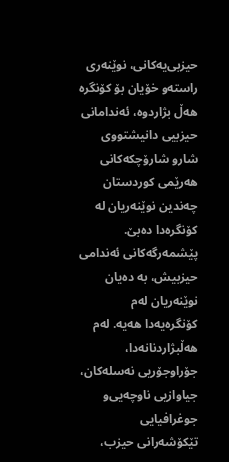حیزبی‌یه‌كانی‌، نوێنه‌ری‌ راسته‌‌و خۆیان بۆ كۆنگره‌ هه‌ڵ بژاردوه‌، ئه‌ندامانی‌ حیزبیی‌ دانیشتووی‌ شار‌و شارۆچكه‌كانی‌ هه‌رێمی‌ كوردستان چه‌ندین نوێنه‌ریان له‌ كۆنگره‌دا ده‌بێ‌. پێشمه‌رگه‌كانی‌ ئه‌ندامی‌ حیزبیش، به‌ ده‌یان نوێنه‌ریان له‌م كۆنگره‌یه‌دا هه‌یه‌. له‌م هه‌ڵبژاردنانه‌دا، جۆراوجۆریی‌ نه‌سله‌كان، جیاوازیی‌ ناوچه‌یی‌‌و جوغرافیایی‌ تێكۆشه‌رانی‌ حیزب،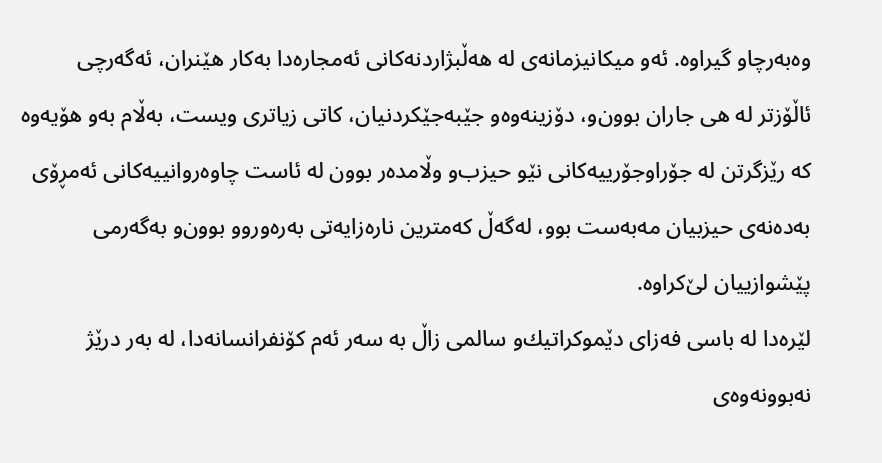وه‌به‌رچاو گیراوه‌. ئه‌و میكانیزمانه‌ی‌ له‌ هه‌ڵبژاردنه‌كانی‌ ئه‌مجاره‌دا به‌كار هێنران، ئه‌گه‌رچی‌ ئاڵۆزتر له‌ هی‌ جاران بوون‌و، دۆزینه‌وه‌‌و جێبه‌جێكردنیان، كاتی‌ زیاتری‌ ویست، به‌ڵام به‌و هۆیه‌وه‌ كه‌ رێزگرتن له‌ جۆراوجۆرییه‌كانی‌ نێو حیزب‌و وڵامده‌ر بوون له‌ ئاست چاوه‌روانییه‌كانی‌ ئه‌مڕۆی‌ به‌ده‌نه‌ی‌ حیزبیان مه‌به‌ست بوو، له‌گه‌ڵ كه‌مترین ناره‌زایه‌تی‌ به‌ره‌وروو بوون‌و به‌گه‌رمی‌ پێشوازییان لێ‌كراوه‌.
لێره‌دا له‌ باسی‌ فه‌زای‌ دێموكراتیك‌و سالمی‌ زاڵ به‌ سه‌ر ئه‌م كۆنفرانسانه‌دا، له‌ به‌ر درێژ نه‌بوونه‌وه‌ی‌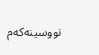نووسینه‌كه‌م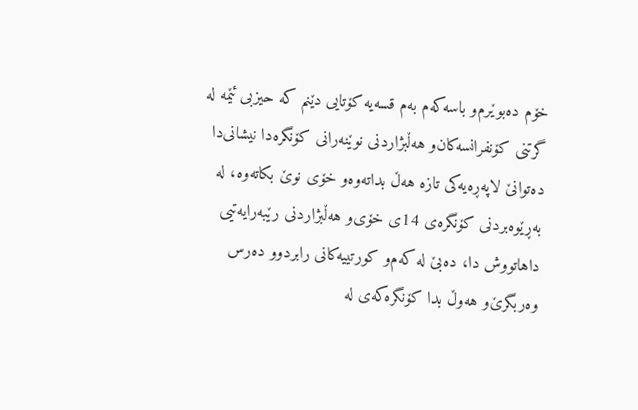خۆم ده‌بوێرم‌و باسه‌كه‌م به‌م قسه‌یه‌ كۆتایی‌ دێنم كه‌ حیزبی‌ ئێمه‌ له‌ گرتنی‌ كۆنفرانسه‌كان‌و هه‌ڵبژاردنی‌ نوێنه‌رانی‌ كۆنگره‌دا نیشانی‌دا ده‌توانێ‌ لاپه‌ڕه‌یه‌كی‌ تازه‌ هه‌ڵ بداته‌وه‌‌و خۆی‌ نوێ‌ بكاته‌وه‌، له‌ به‌ڕێوه‌بردنی‌ كۆنگره‌ی‌ 14ی‌ خۆی‌‌و هه‌ڵبژاردنی‌ رێبه‌رایه‌تیی‌ داهاتووش دا، ده‌بێ‌ له‌ كه‌م‌و كورتییه‌كانی‌ رابردوو ده‌رس وه‌ربگرێ‌‌و هه‌وڵ بدا كۆنگره‌كه‌ی‌ له‌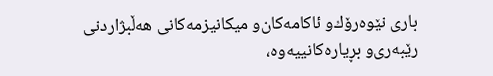باری‌ نێوه‌رۆك‌و ئاكامه‌كان‌و میكانیزمه‌كانی‌ هه‌ڵبژاردنی‌ رێبه‌ری‌‌و بڕیاره‌كانییه‌وه‌،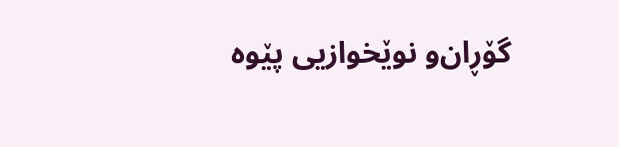گۆڕان‌و نوێخوازیی‌ پێوه‌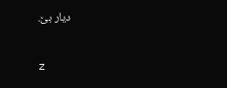دیار بێ‌.

z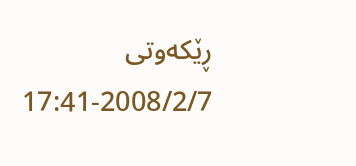ڕێکه‌وتی 2008/2/7-17:41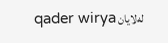له‌لایان qader wirya